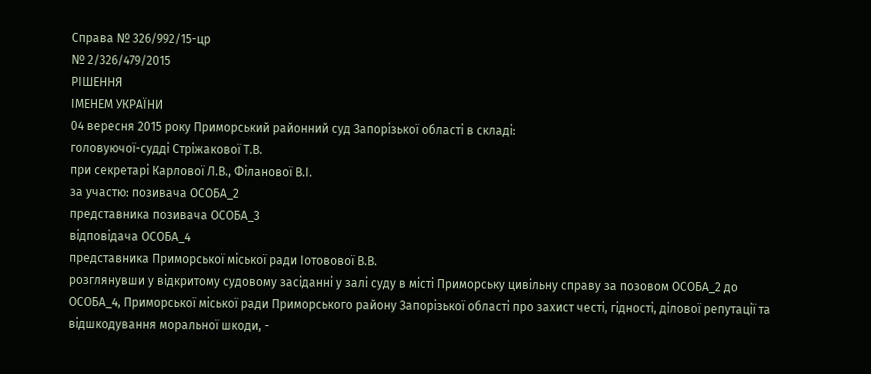Справа № 326/992/15-цр
№ 2/326/479/2015
РІШЕННЯ
ІМЕНЕМ УКРАЇНИ
04 вересня 2015 року Приморський районний суд Запорізької області в складі:
головуючої-судді Стріжакової Т.В.
при секретарі Карлової Л.В., Філанової В.І.
за участю: позивача ОСОБА_2
представника позивача ОСОБА_3
відповідача ОСОБА_4
представника Приморської міської ради Іотовової В.В.
розглянувши у відкритому судовому засіданні у залі суду в місті Приморську цивільну справу за позовом ОСОБА_2 до ОСОБА_4, Приморської міської ради Приморського району Запорізької області про захист честі, гідності, ділової репутації та відшкодування моральної шкоди, -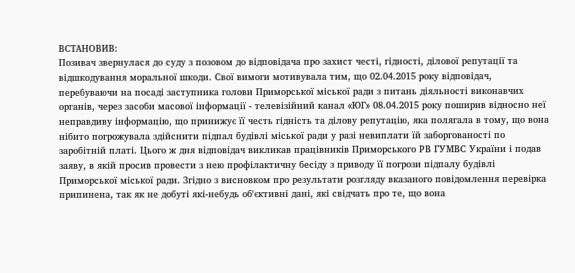ВСТАНОВИВ:
Позивач звернулася до суду з позовом до відповідача про захист честі, гідності, ділової репутації та відшкодування моральної шкоди. Свої вимоги мотивувала тим, що 02.04.2015 року відповідач, перебуваючи на посаді заступника голови Приморської міської ради з питань діяльності виконавчих органів, через засоби масової інформації - телевізійний канал «ЮГ» 08.04.2015 року поширив відносно неї неправдиву інформацію, що принижує її честь гідність та ділову репутацію, яка полягала в тому, що вона нібито погрожувала здійснити підпал будівлі міської ради у разі невиплати їй заборгованості по заробітній платі. Цього ж дня відповідач викликав працівників Приморського РВ ГУМВС України і подав заяву, в якій просив провести з нею профілактичну бесіду з приводу її погрози підпалу будівлі Приморської міської ради. Згідно з висновком про результати розгляду вказаного повідомлення перевірка припинена, так як не добуті які-небудь об'єктивні дані, які свідчать про те, що вона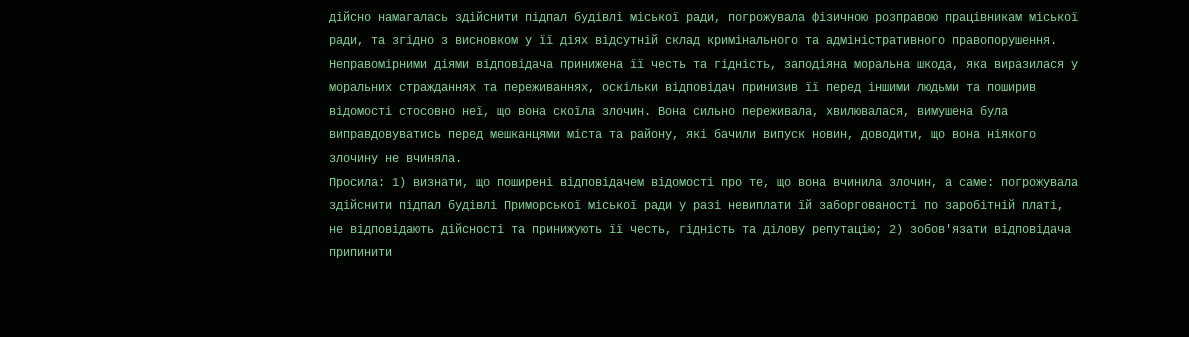дійсно намагалась здійснити підпал будівлі міської ради, погрожувала фізичною розправою працівникам міської ради, та згідно з висновком у її діях відсутній склад кримінального та адміністративного правопорушення. Неправомірними діями відповідача принижена її честь та гідність, заподіяна моральна шкода, яка виразилася у моральних стражданнях та переживаннях, оскільки відповідач принизив її перед іншими людьми та поширив відомості стосовно неї, що вона скоїла злочин. Вона сильно переживала, хвилювалася, вимушена була виправдовуватись перед мешканцями міста та району, які бачили випуск новин, доводити, що вона ніякого злочину не вчиняла.
Просила: 1) визнати, що поширені відповідачем відомості про те, що вона вчинила злочин, а саме: погрожувала здійснити підпал будівлі Приморської міської ради у разі невиплати їй заборгованості по заробітній платі, не відповідають дійсності та принижують її честь, гідність та ділову репутацію; 2) зобов'язати відповідача припинити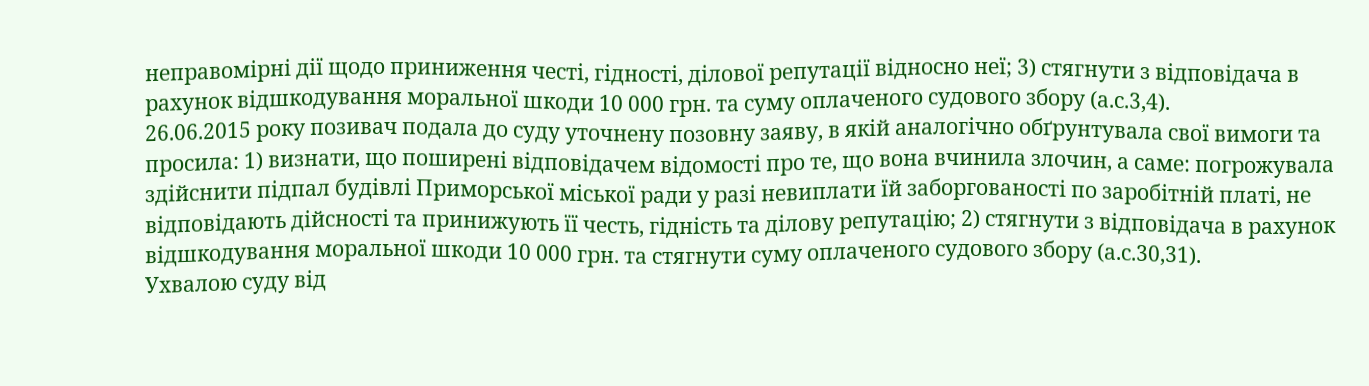неправомірні дії щодо приниження честі, гідності, ділової репутації відносно неї; 3) стягнути з відповідача в рахунок відшкодування моральної шкоди 10 000 грн. та суму оплаченого судового збору (а.с.3,4).
26.06.2015 року позивач подала до суду уточнену позовну заяву, в якій аналогічно обґрунтувала свої вимоги та просила: 1) визнати, що поширені відповідачем відомості про те, що вона вчинила злочин, а саме: погрожувала здійснити підпал будівлі Приморської міської ради у разі невиплати їй заборгованості по заробітній платі, не відповідають дійсності та принижують її честь, гідність та ділову репутацію; 2) стягнути з відповідача в рахунок відшкодування моральної шкоди 10 000 грн. та стягнути суму оплаченого судового збору (а.с.30,31).
Ухвалою суду від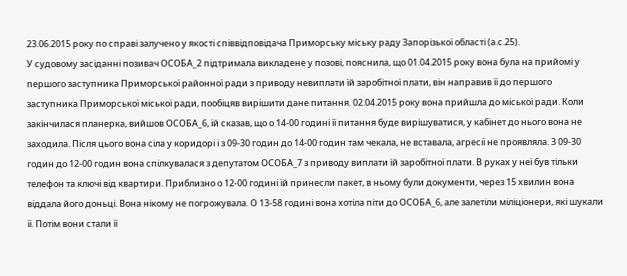23.06.2015 року по справі залучено у якості співвідповідача Приморську міську раду Запорізької області (а.с.25).
У судовому засіданні позивач ОСОБА_2 підтримала викладене у позові, пояснила, що 01.04.2015 року вона була на прийомі у першого заступника Приморської районної ради з приводу невиплати їй заробітної плати, він направив її до першого заступника Приморської міської ради, пообіцяв вирішити дане питання. 02.04.2015 року вона прийшла до міської ради. Коли закінчилася планерка, вийшов ОСОБА_6, їй сказав, що о 14-00 годині її питання буде вирішуватися, у кабінет до нього вона не заходила. Після цього вона сіла у коридорі і з 09-30 годин до 14-00 годин там чекала, не вставала, агресії не проявляла. З 09-30 годин до 12-00 годин вона спілкувалася з депутатом ОСОБА_7 з приводу виплати їй заробітної плати. В руках у неї був тільки телефон та ключі від квартири. Приблизно о 12-00 годині їй принесли пакет, в ньому були документи, через 15 хвилин вона віддала його доньці. Вона нікому не погрожувала. О 13-58 годині вона хотіла піти до ОСОБА_6, але залетіли міліціонери, які шукали її. Потім вони стали її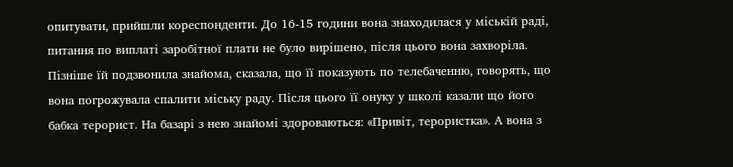опитувати, прийшли кореспонденти. До 16-15 години вона знаходилася у міській раді, питання по виплаті заробітної плати не було вирішено, після цього вона захворіла. Пізніше їй подзвонила знайома, сказала, що її показують по телебаченню, говорять, що вона погрожувала спалити міську раду. Після цього її онуку у школі казали що його бабка терорист. На базарі з нею знайомі здороваються: «Привіт, терористка». А вона з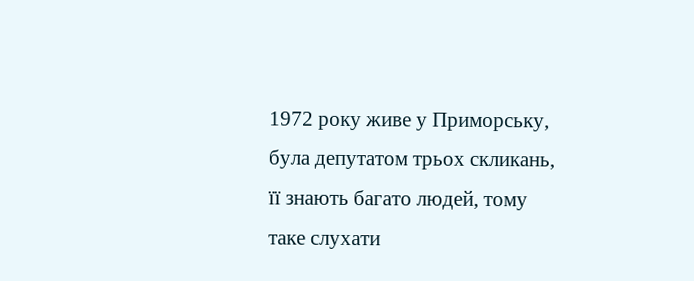1972 року живе у Приморську, була депутатом трьох скликань, її знають багато людей, тому таке слухати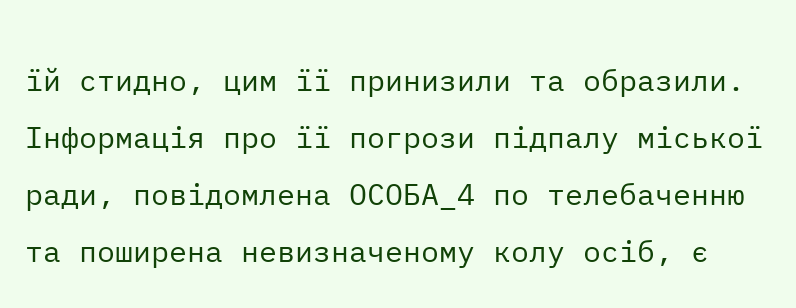їй стидно, цим її принизили та образили. Інформація про її погрози підпалу міської ради, повідомлена ОСОБА_4 по телебаченню та поширена невизначеному колу осіб, є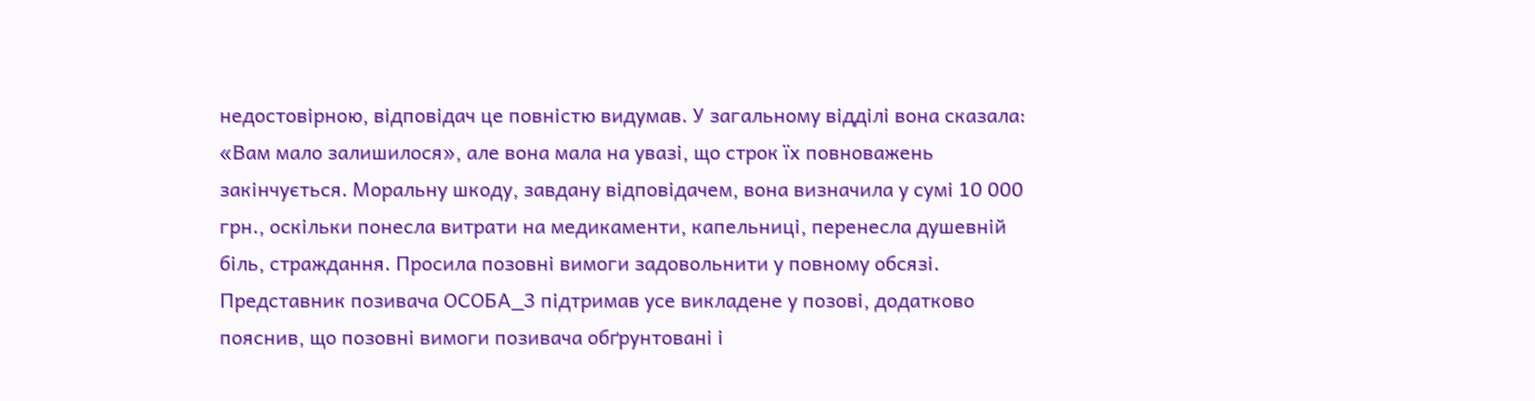недостовірною, відповідач це повністю видумав. У загальному відділі вона сказала: «Вам мало залишилося», але вона мала на увазі, що строк їх повноважень закінчується. Моральну шкоду, завдану відповідачем, вона визначила у сумі 10 000 грн., оскільки понесла витрати на медикаменти, капельниці, перенесла душевній біль, страждання. Просила позовні вимоги задовольнити у повному обсязі.
Представник позивача ОСОБА_3 підтримав усе викладене у позові, додатково пояснив, що позовні вимоги позивача обґрунтовані і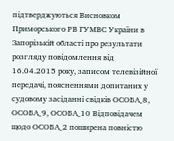підтверджуються Висновком Приморського РВ ГУМВС України в Запорізькій області про результати розгляду повідомлення від 16.04.2015 року, записом телевізійної передачі, поясненнями допитаних у судовому засіданні свідків ОСОБА_8, ОСОБА_9, ОСОБА_10 Відповідачем щодо ОСОБА_2 поширена повністю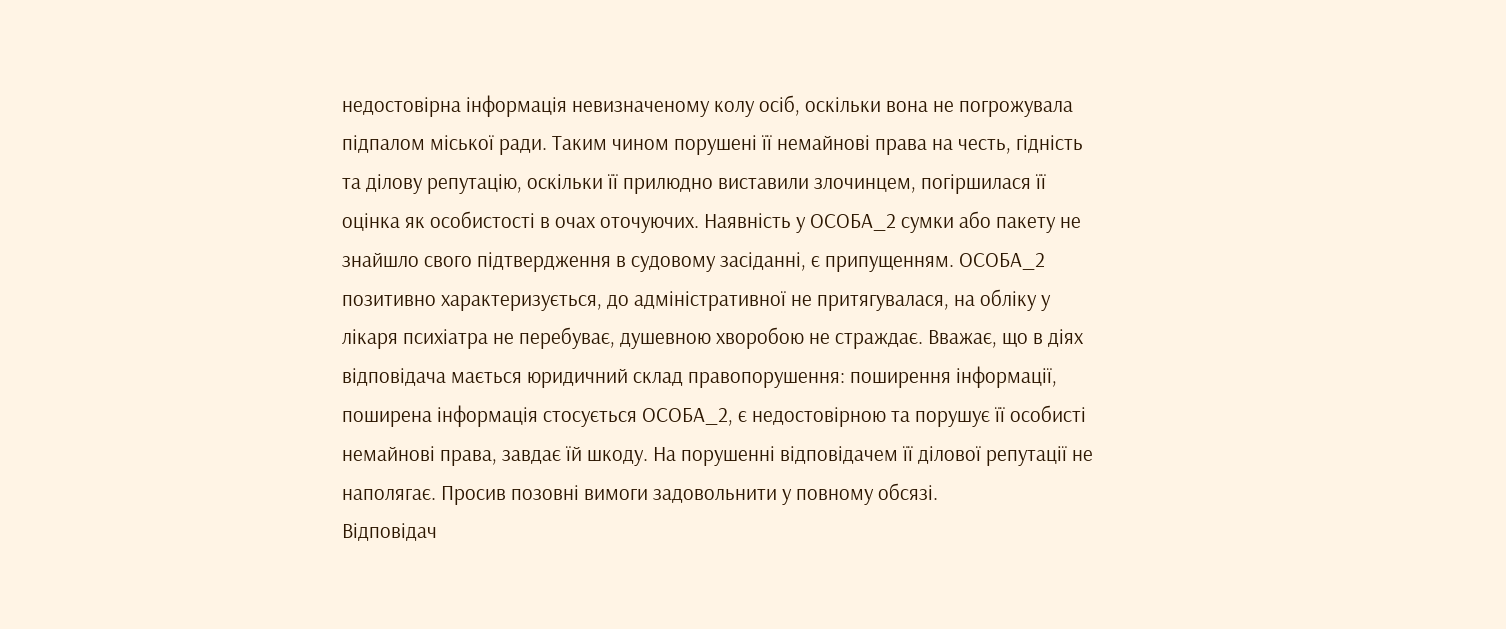недостовірна інформація невизначеному колу осіб, оскільки вона не погрожувала підпалом міської ради. Таким чином порушені її немайнові права на честь, гідність та ділову репутацію, оскільки її прилюдно виставили злочинцем, погіршилася її оцінка як особистості в очах оточуючих. Наявність у ОСОБА_2 сумки або пакету не знайшло свого підтвердження в судовому засіданні, є припущенням. ОСОБА_2 позитивно характеризується, до адміністративної не притягувалася, на обліку у лікаря психіатра не перебуває, душевною хворобою не страждає. Вважає, що в діях відповідача мається юридичний склад правопорушення: поширення інформації, поширена інформація стосується ОСОБА_2, є недостовірною та порушує її особисті немайнові права, завдає їй шкоду. На порушенні відповідачем її ділової репутації не наполягає. Просив позовні вимоги задовольнити у повному обсязі.
Відповідач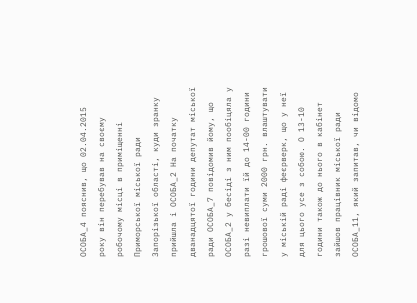ОСОБА_4 пояснив, що 02.04.2015 року він перебував на своєму робочому місці в приміщенні Приморської міської ради Запорізької області, куди зранку прийшла і ОСОБА_2 На початку дванадцятої години депутат міської ради ОСОБА_7 повідомив йому, що ОСОБА_2 у бесіді з ним пообіцяла у разі невиплати їй до 14-00 години грошової суми 2000 грн. влаштувати у міській раді феєрверк, що у неї для цього усе з собою. О 13-10 години також до нього в кабінет зайшов працівник міської ради ОСОБА_11, який запитав, чи відомо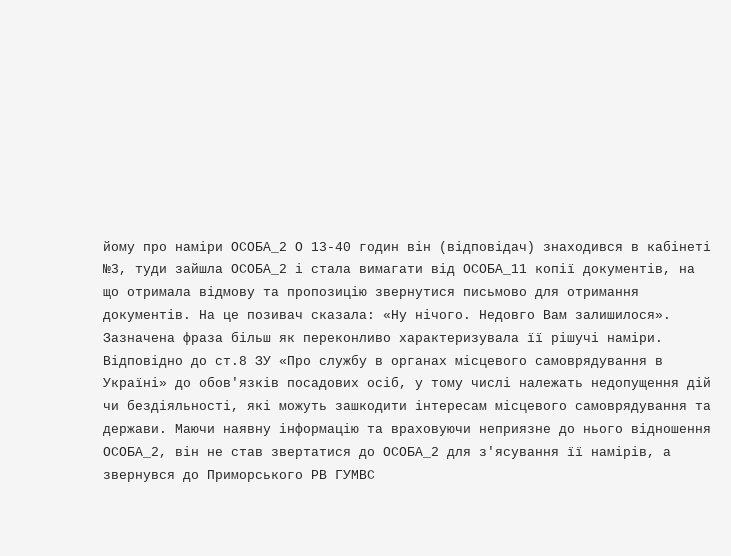йому про наміри ОСОБА_2 О 13-40 годин він (відповідач) знаходився в кабінеті №3, туди зайшла ОСОБА_2 і стала вимагати від ОСОБА_11 копії документів, на що отримала відмову та пропозицію звернутися письмово для отримання документів. На це позивач сказала: «Ну нічого. Недовго Вам залишилося». Зазначена фраза більш як переконливо характеризувала її рішучі наміри. Відповідно до ст.8 ЗУ «Про службу в органах місцевого самоврядування в Україні» до обов'язків посадових осіб, у тому числі належать недопущення дій чи бездіяльності, які можуть зашкодити інтересам місцевого самоврядування та держави. Маючи наявну інформацію та враховуючи неприязне до нього відношення ОСОБА_2, він не став звертатися до ОСОБА_2 для з'ясування її намірів, а звернувся до Приморського РВ ГУМВС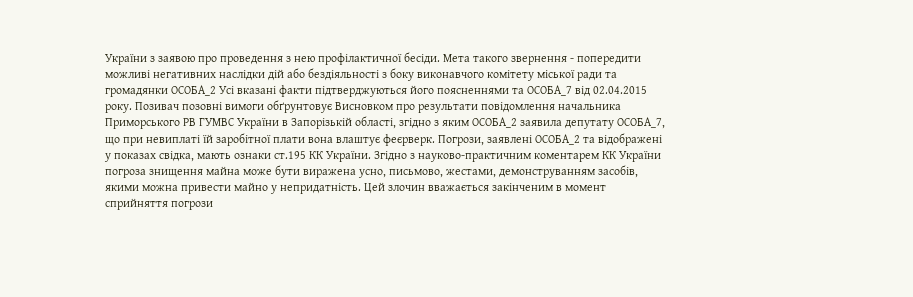України з заявою про проведення з нею профілактичної бесіди. Мета такого звернення - попередити можливі негативних наслідки дій або бездіяльності з боку виконавчого комітету міської ради та громадянки ОСОБА_2 Усі вказані факти підтверджуються його поясненнями та ОСОБА_7 від 02.04.2015 року. Позивач позовні вимоги обґрунтовує Висновком про результати повідомлення начальника Приморського РВ ГУМВС України в Запорізькій області, згідно з яким ОСОБА_2 заявила депутату ОСОБА_7, що при невиплаті їй заробітної плати вона влаштує феєрверк. Погрози, заявлені ОСОБА_2 та відображені у показах свідка, мають ознаки ст.195 КК України. Згідно з науково-практичним коментарем КК України погроза знищення майна може бути виражена усно, письмово, жестами, демонструванням засобів, якими можна привести майно у непридатність. Цей злочин вважається закінченим в момент сприйняття погрози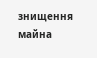знищення майна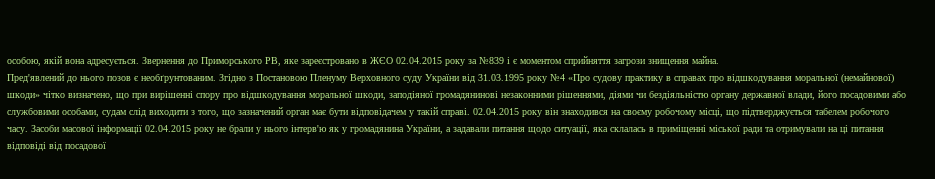особою, якій вона адресується. Звернення до Приморського РВ, яке зареєстровано в ЖЄО 02.04.2015 року за №839 і є моментом сприйняття загрози знищення майна.
Пред'явлений до нього позов є необґрунтованим. Згідно з Постановою Пленуму Верховного суду України від 31.03.1995 року №4 «Про судову практику в справах про відшкодування моральної (немайнової) шкоди» чітко визначено, що при вирішенні спору про відшкодування моральної шкоди, заподіяної громадянинові незаконними рішеннями, діями чи бездіяльністю органу державної влади, його посадовими або службовими особами, судам слід виходити з того, що зазначений орган має бути відповідачем у такій справі. 02.04.2015 року він знаходився на своєму робочому місці, що підтверджується табелем робочого часу. Засоби масової інформації 02.04.2015 року не брали у нього інтерв'ю як у громадянина України, а задавали питання щодо ситуації, яка склалась в приміщенні міської ради та отримували на ці питання відповіді від посадової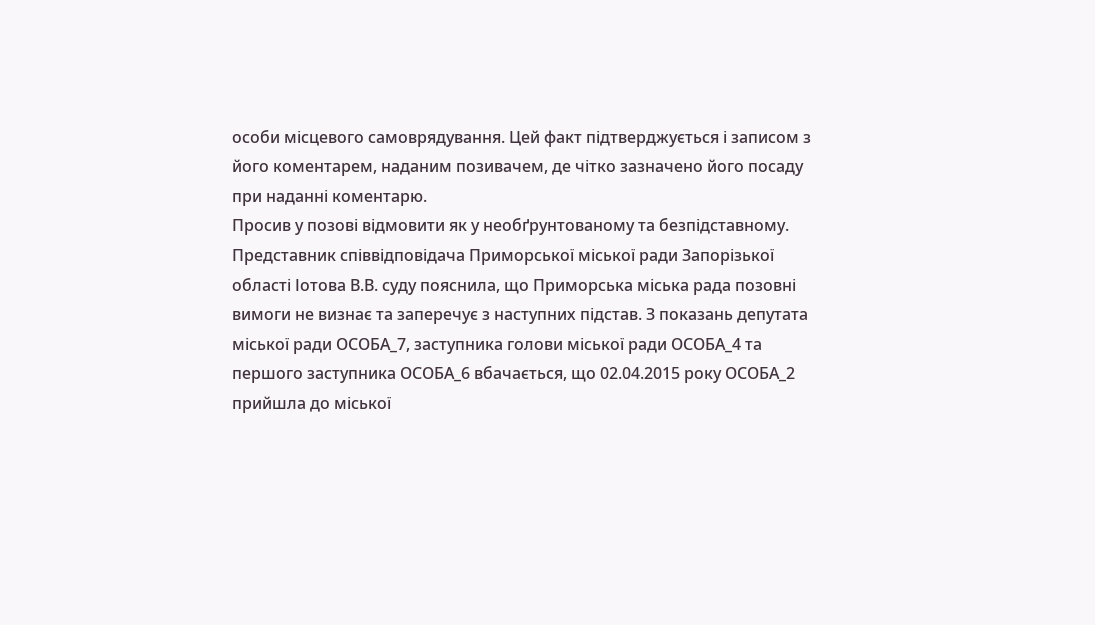особи місцевого самоврядування. Цей факт підтверджується і записом з його коментарем, наданим позивачем, де чітко зазначено його посаду при наданні коментарю.
Просив у позові відмовити як у необґрунтованому та безпідставному.
Представник співвідповідача Приморської міської ради Запорізької області Іотова В.В. суду пояснила, що Приморська міська рада позовні вимоги не визнає та заперечує з наступних підстав. З показань депутата міської ради ОСОБА_7, заступника голови міської ради ОСОБА_4 та першого заступника ОСОБА_6 вбачається, що 02.04.2015 року ОСОБА_2 прийшла до міської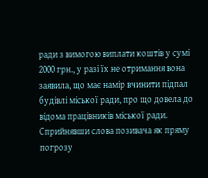ради з вимогою виплати коштів у сумі 2000 грн., у разі їх не отримання вона заявила, що має намір вчинити підпал будівлі міської ради, про що довела до відома працівників міської ради. Сприйнявши слова позивача як пряму погрозу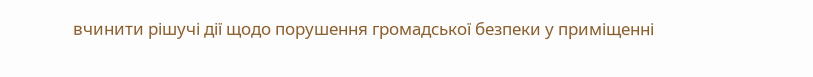вчинити рішучі дії щодо порушення громадської безпеки у приміщенні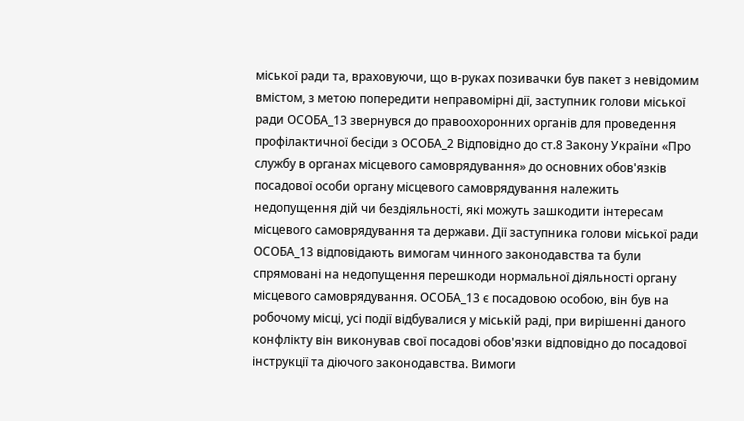міської ради та, враховуючи, що в-руках позивачки був пакет з невідомим вмістом, з метою попередити неправомірні дії, заступник голови міської ради ОСОБА_13 звернувся до правоохоронних органів для проведення профілактичної бесіди з ОСОБА_2 Відповідно до ст.8 Закону України «Про службу в органах місцевого самоврядування» до основних обов'язків посадової особи органу місцевого самоврядування належить недопущення дій чи бездіяльності, які можуть зашкодити інтересам місцевого самоврядування та держави. Дії заступника голови міської ради ОСОБА_13 відповідають вимогам чинного законодавства та були спрямовані на недопущення перешкоди нормальної діяльності органу місцевого самоврядування. ОСОБА_13 є посадовою особою, він був на робочому місці, усі події відбувалися у міській раді, при вирішенні даного конфлікту він виконував свої посадові обов'язки відповідно до посадової інструкції та діючого законодавства. Вимоги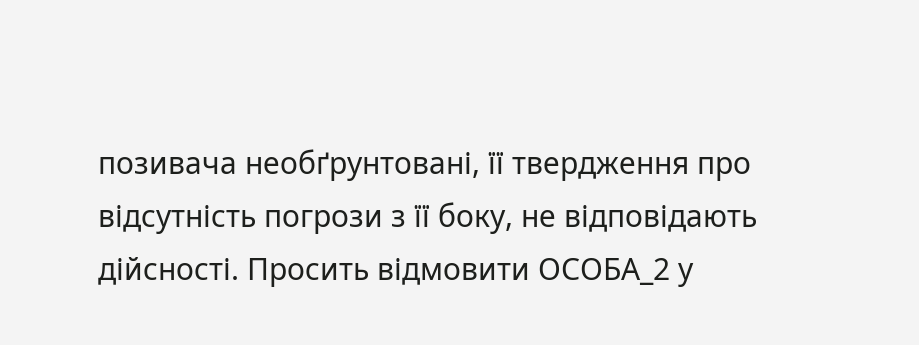позивача необґрунтовані, її твердження про відсутність погрози з її боку, не відповідають дійсності. Просить відмовити ОСОБА_2 у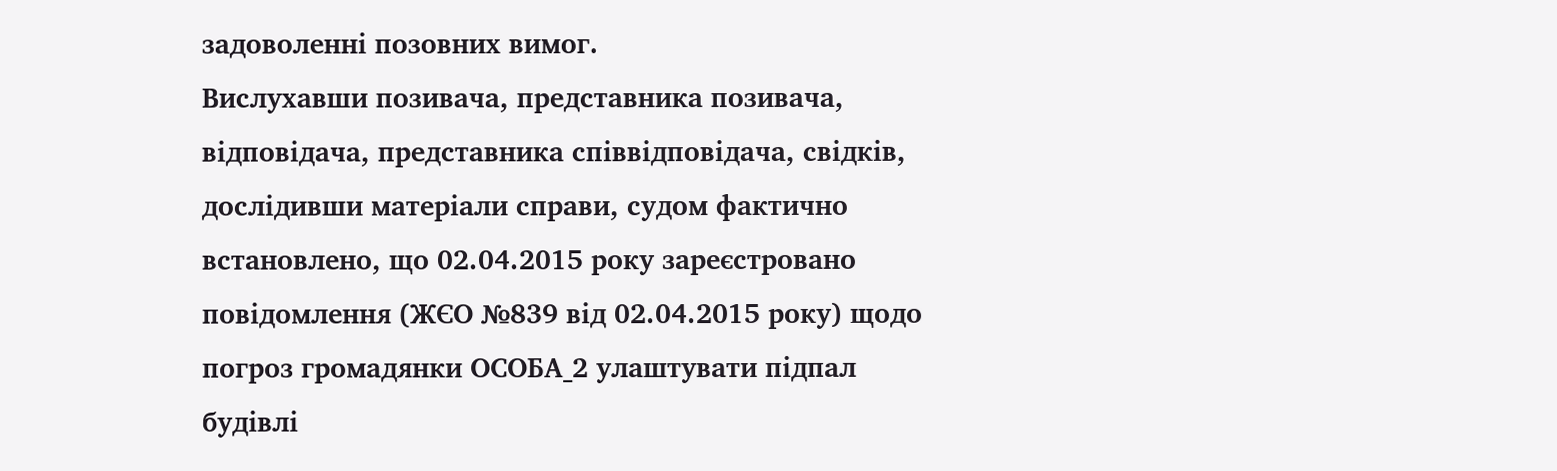задоволенні позовних вимог.
Вислухавши позивача, представника позивача, відповідача, представника співвідповідача, свідків, дослідивши матеріали справи, судом фактично встановлено, що 02.04.2015 року зареєстровано повідомлення (ЖЄО №839 від 02.04.2015 року) щодо погроз громадянки ОСОБА_2 улаштувати підпал будівлі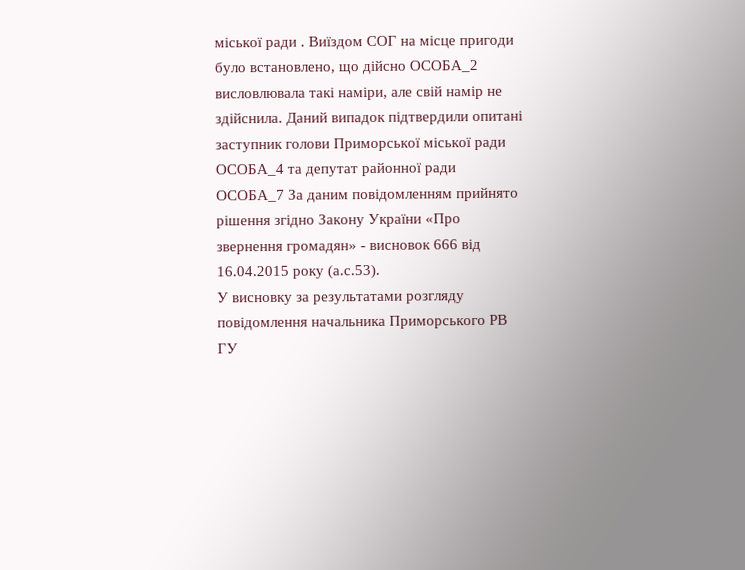міської ради . Виїздом СОГ на місце пригоди було встановлено, що дійсно ОСОБА_2 висловлювала такі наміри, але свій намір не здійснила. Даний випадок підтвердили опитані заступник голови Приморської міської ради ОСОБА_4 та депутат районної ради ОСОБА_7 За даним повідомленням прийнято рішення згідно Закону України «Про звернення громадян» - висновок 666 від 16.04.2015 року (а.с.53).
У висновку за результатами розгляду повідомлення начальника Приморського РВ ГУ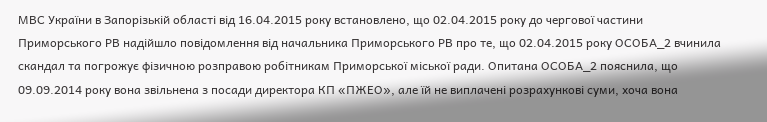МВС України в Запорізькій області від 16.04.2015 року встановлено, що 02.04.2015 року до чергової частини Приморського РВ надійшло повідомлення від начальника Приморського РВ про те, що 02.04.2015 року ОСОБА_2 вчинила скандал та погрожує фізичною розправою робітникам Приморської міської ради. Опитана ОСОБА_2 пояснила, що 09.09.2014 року вона звільнена з посади директора КП «ПЖЕО», але їй не виплачені розрахункові суми, хоча вона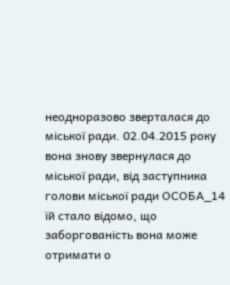неодноразово зверталася до міської ради. 02.04.2015 року вона знову звернулася до міської ради, від заступника голови міської ради ОСОБА_14 їй стало відомо, що заборгованість вона може отримати о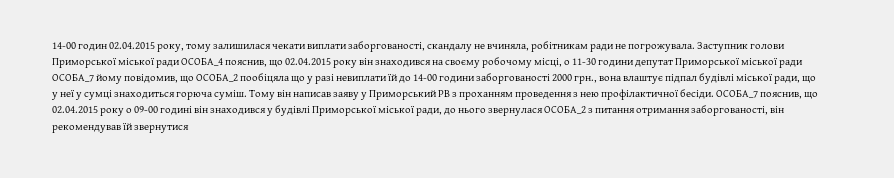14-00 годин 02.04.2015 року, тому залишилася чекати виплати заборгованості, скандалу не вчиняла, робітникам ради не погрожувала. Заступник голови Приморської міської ради ОСОБА_4 пояснив, що 02.04.2015 року він знаходився на своєму робочому місці, о 11-30 години депутат Приморської міської ради ОСОБА_7 йому повідомив, що ОСОБА_2 пообіцяла що у разі невиплати їй до 14-00 години заборгованості 2000 грн., вона влаштує підпал будівлі міської ради, що у неї у сумці знаходиться горюча суміш. Тому він написав заяву у Приморський РВ з проханням проведення з нею профілактичної бесіди. ОСОБА_7 пояснив, що 02.04.2015 року о 09-00 годині він знаходився у будівлі Приморської міської ради, до нього звернулася ОСОБА_2 з питання отримання заборгованості, він рекомендував їй звернутися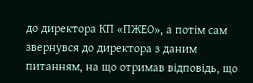до директора КП «ПЖЕО», а потім сам звернувся до директора з даним питанням, на що отримав відповідь, що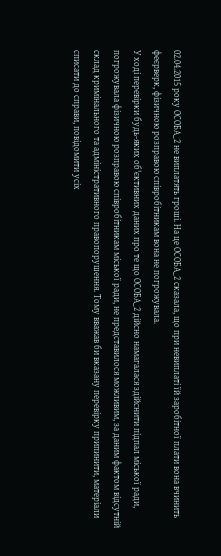02.04.2015 року ОСОБА_2 не виплатять гроші. На це ОСОБА_2 сказала, що при невиплаті їй заробітної плати вона вчинить феєрверк, фізичною розправою співробітникам вона не погрожувала.
У ході перевірки будь-яких об'єктивних даних про те що ОСОБА_2 дійсно намагалася здійснити підпал міської ради, погрожувала фізичною розправою співробітникам міської ради, не представилося можливим, за даним фактом відсутній склад кримінального та адміністративного правопорушення. Тому вважав би вказану перевірку припинити, матеріали списати до справи, повідомити усіх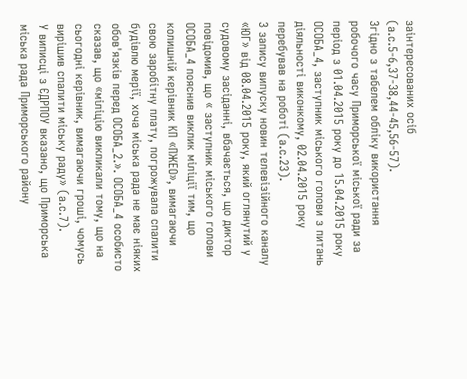заінтересованих осіб (а.с.5-6,37-38,44-45,56-57).
Згідно з табелем обліку використання робочого часу Приморської міської ради за період з 01.04.2015 року до 15.04.2015 року ОСОБА_4, заступник міського голови з питань діяльності виконкому, 02.04.2015 року перебував на роботі (а.с.23).
З запису випуску новин телевізійного каналу «ЮГ» від 08.04.2015 року, який оглянутий у судовому засіданні, вбачається, що диктор повідомив, що « заступник міського голови ОСОБА_4 пояснив виклик міліції тим, що колишній керівник КП «ПЖЕО», вимагаючи свою заробітну плату, погрожувала спалити будівлю мерії, хоча міська рада не має ніяких обов'язків перед ОСОБА_2.». ОСОБА_4 особисто сказав, що «міліцію викликали тому, що на сьогодні керівник, вимагаючи гроші, чомусь вирішив спалити міську раду» (а.с.7).
У виписці з ЄДРПОУ вказано, що Приморська міська рада Приморського району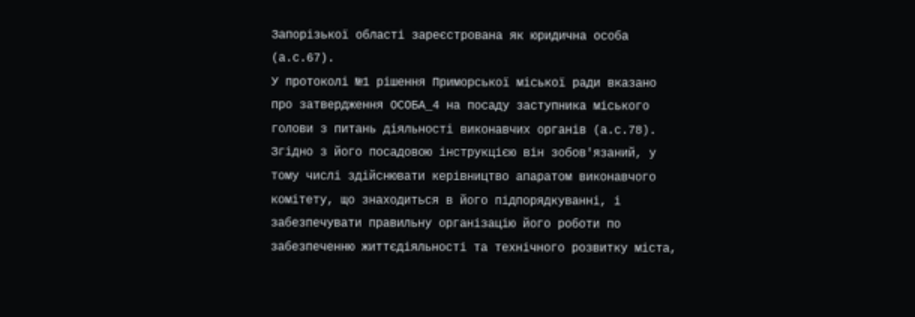Запорізької області зареєстрована як юридична особа (а.с.67).
У протоколі №1 рішення Приморської міської ради вказано про затвердження ОСОБА_4 на посаду заступника міського голови з питань діяльності виконавчих органів (а.с.78).
Згідно з його посадовою інструкцією він зобов'язаний, у тому числі здійснювати керівництво апаратом виконавчого комітету, що знаходиться в його підпорядкуванні, і забезпечувати правильну організацію його роботи по забезпеченню життєдіяльності та технічного розвитку міста,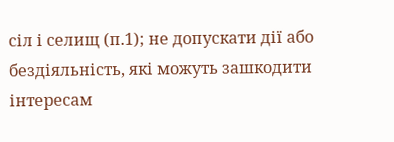сіл і селищ (п.1); не допускати дії або бездіяльність, які можуть зашкодити інтересам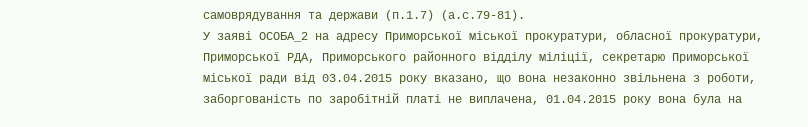самоврядування та держави (п.1.7) (а.с.79-81).
У заяві ОСОБА_2 на адресу Приморської міської прокуратури, обласної прокуратури, Приморської РДА, Приморського районного відділу міліції, секретарю Приморської міської ради від 03.04.2015 року вказано, що вона незаконно звільнена з роботи, заборгованість по заробітній платі не виплачена, 01.04.2015 року вона була на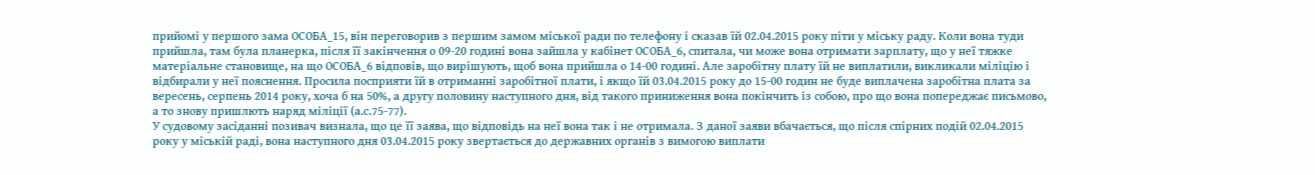прийомі у першого зама ОСОБА_15, він переговорив з першим замом міської ради по телефону і сказав їй 02.04.2015 року піти у міську раду. Коли вона туди прийшла, там була планерка, після її закінчення о 09-20 годині вона зайшла у кабінет ОСОБА_6, спитала, чи може вона отримати зарплату, що у неї тяжке матеріальне становище, на що ОСОБА_6 відповів, що вирішують, щоб вона прийшла о 14-00 годині. Але заробітну плату їй не виплатили, викликали міліцію і відбирали у неї пояснення. Просила посприяти їй в отриманні заробітної плати, і якщо їй 03.04.2015 року до 15-00 годин не буде виплачена заробітна плата за вересень, серпень 2014 року, хоча б на 50%, а другу половину наступного дня, від такого приниження вона покінчить із собою, про що вона попереджає письмово, а то знову пришлють наряд міліції (а.с.75-77).
У судовому засіданні позивач визнала, що це її заява, що відповідь на неї вона так і не отримала. З даної заяви вбачається, що після спірних подій 02.04.2015 року у міській раді, вона наступного дня 03.04.2015 року звертається до державних органів з вимогою виплати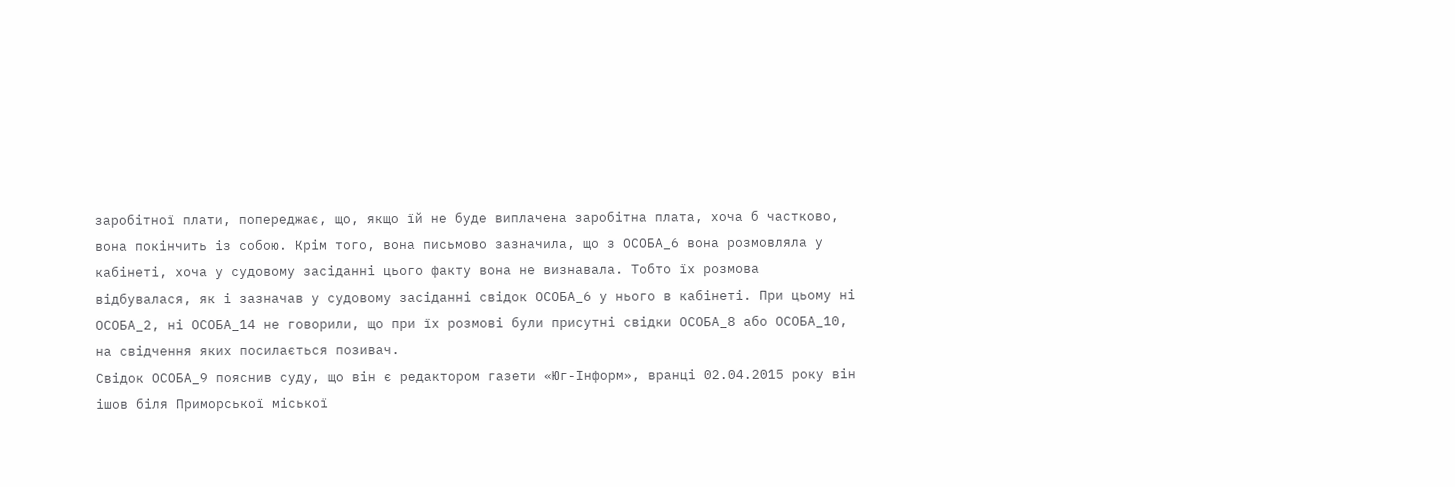заробітної плати, попереджає, що, якщо їй не буде виплачена заробітна плата, хоча б частково, вона покінчить із собою. Крім того, вона письмово зазначила, що з ОСОБА_6 вона розмовляла у кабінеті, хоча у судовому засіданні цього факту вона не визнавала. Тобто їх розмова відбувалася, як і зазначав у судовому засіданні свідок ОСОБА_6 у нього в кабінеті. При цьому ні ОСОБА_2, ні ОСОБА_14 не говорили, що при їх розмові були присутні свідки ОСОБА_8 або ОСОБА_10, на свідчення яких посилається позивач.
Свідок ОСОБА_9 пояснив суду, що він є редактором газети «Юг-Інформ», вранці 02.04.2015 року він ішов біля Приморської міської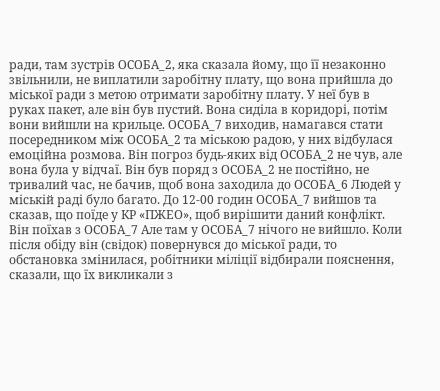ради, там зустрів ОСОБА_2, яка сказала йому, що її незаконно звільнили, не виплатили заробітну плату, що вона прийшла до міської ради з метою отримати заробітну плату. У неї був в руках пакет, але він був пустий. Вона сиділа в коридорі, потім вони вийшли на крильце. ОСОБА_7 виходив, намагався стати посередником між ОСОБА_2 та міською радою, у них відбулася емоційна розмова. Він погроз будь-яких від ОСОБА_2 не чув, але вона була у відчаї. Він був поряд з ОСОБА_2 не постійно, не тривалий час, не бачив, щоб вона заходила до ОСОБА_6 Людей у міській раді було багато. До 12-00 годин ОСОБА_7 вийшов та сказав, що поїде у КР «ПЖЕО», щоб вирішити даний конфлікт. Він поїхав з ОСОБА_7 Але там у ОСОБА_7 нічого не вийшло. Коли після обіду він (свідок) повернувся до міської ради, то обстановка змінилася, робітники міліції відбирали пояснення, сказали, що їх викликали з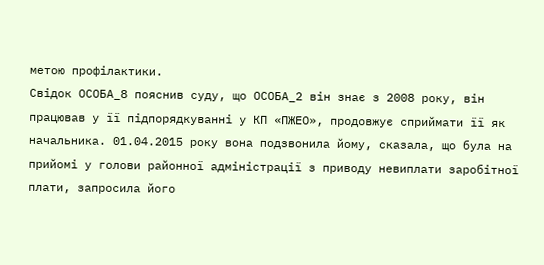метою профілактики.
Свідок ОСОБА_8 пояснив суду, що ОСОБА_2 він знає з 2008 року, він працював у її підпорядкуванні у КП «ПЖЕО», продовжує сприймати її як начальника. 01.04.2015 року вона подзвонила йому, сказала, що була на прийомі у голови районної адміністрації з приводу невиплати заробітної плати, запросила його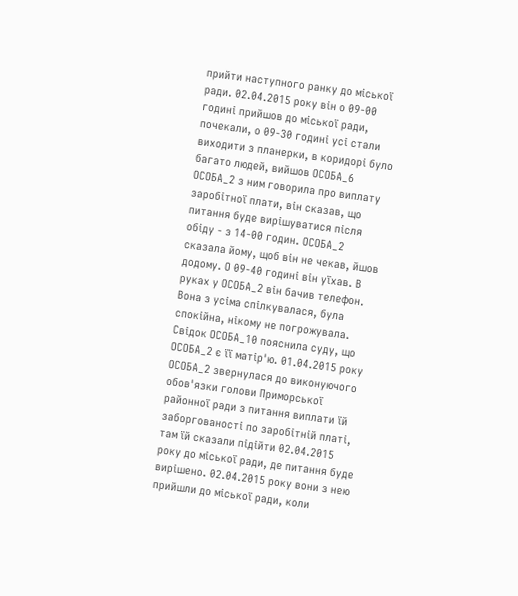прийти наступного ранку до міської ради. 02.04.2015 року він о 09-00 годині прийшов до міської ради, почекали, о 09-30 годині усі стали виходити з планерки, в коридорі було багато людей, вийшов ОСОБА_6 ОСОБА_2 з ним говорила про виплату заробітної плати, він сказав, що питання буде вирішуватися після обіду - з 14-00 годин. ОСОБА_2 сказала йому, щоб він не чекав, йшов додому. О 09-40 годині він уїхав. В руках у ОСОБА_2 він бачив телефон. Вона з усіма спілкувалася, була спокійна, нікому не погрожувала.
Свідок ОСОБА_10 пояснила суду, що ОСОБА_2 є її матір'ю. 01.04.2015 року ОСОБА_2 звернулася до виконуючого обов'язки голови Приморської районної ради з питання виплати їй заборгованості по заробітній платі, там їй сказали підійти 02.04.2015 року до міської ради, де питання буде вирішено. 02.04.2015 року вони з нею прийшли до міської ради, коли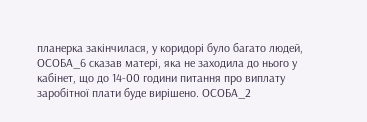планерка закінчилася, у коридорі було багато людей, ОСОБА_6 сказав матері, яка не заходила до нього у кабінет, що до 14-00 години питання про виплату заробітної плати буде вирішено. ОСОБА_2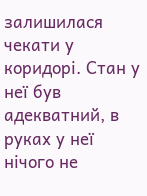залишилася чекати у коридорі. Стан у неї був адекватний, в руках у неї нічого не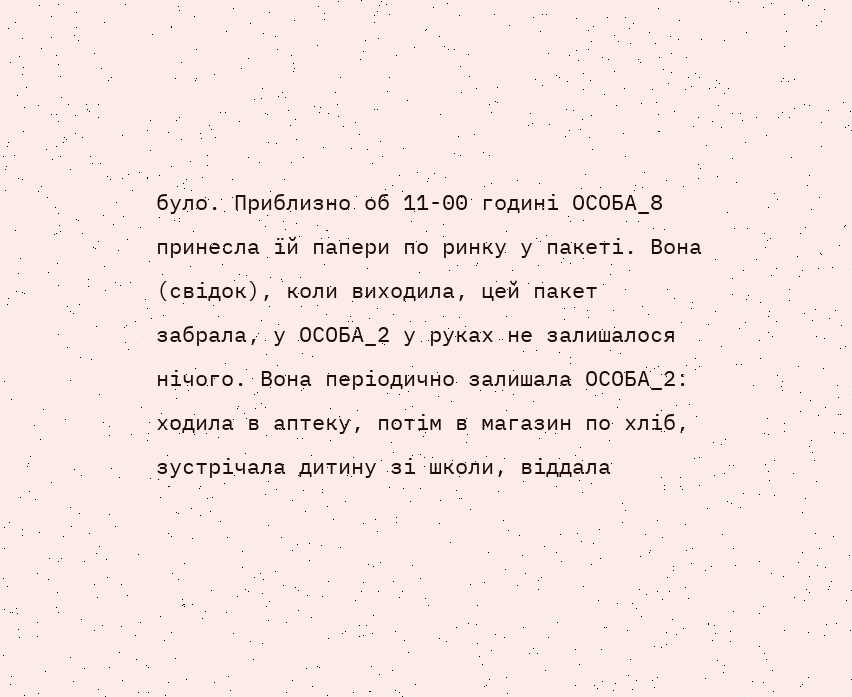було. Приблизно об 11-00 годині ОСОБА_8 принесла їй папери по ринку у пакеті. Вона (свідок), коли виходила, цей пакет забрала, у ОСОБА_2 у руках не залишалося нічого. Вона періодично залишала ОСОБА_2: ходила в аптеку, потім в магазин по хліб, зустрічала дитину зі школи, віддала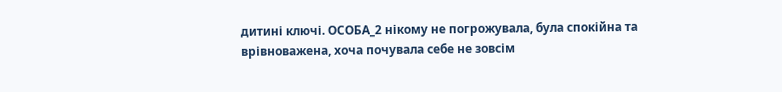дитині ключі. ОСОБА_2 нікому не погрожувала, була спокійна та врівноважена, хоча почувала себе не зовсім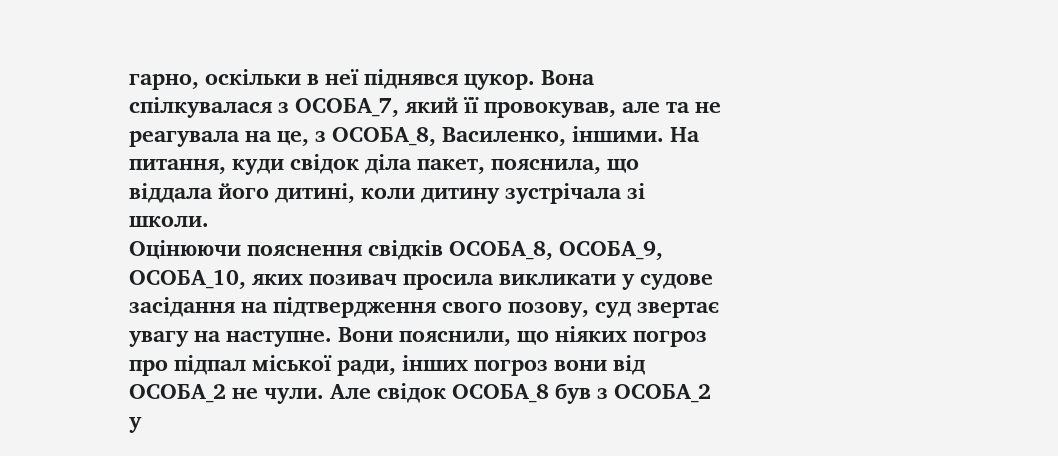гарно, оскільки в неї піднявся цукор. Вона спілкувалася з ОСОБА_7, який її провокував, але та не реагувала на це, з ОСОБА_8, Василенко, іншими. На питання, куди свідок діла пакет, пояснила, що віддала його дитині, коли дитину зустрічала зі школи.
Оцінюючи пояснення свідків ОСОБА_8, ОСОБА_9, ОСОБА_10, яких позивач просила викликати у судове засідання на підтвердження свого позову, суд звертає увагу на наступне. Вони пояснили, що ніяких погроз про підпал міської ради, інших погроз вони від ОСОБА_2 не чули. Але свідок ОСОБА_8 був з ОСОБА_2 у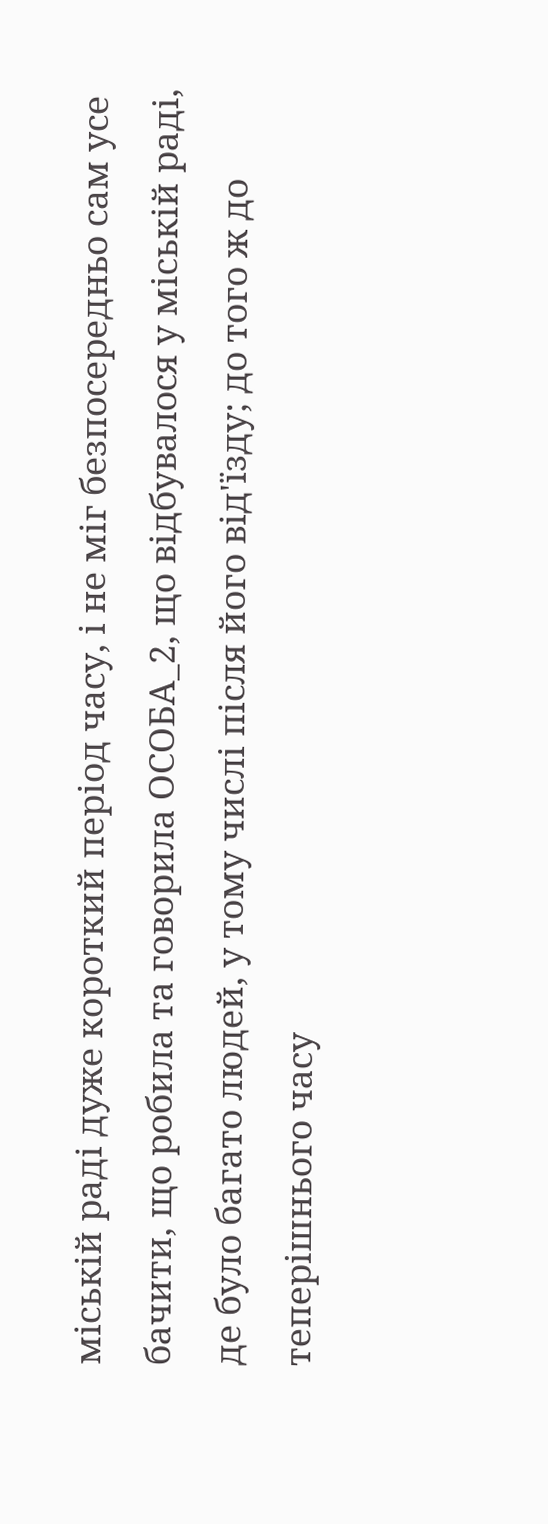міській раді дуже короткий період часу, і не міг безпосередньо сам усе бачити, що робила та говорила ОСОБА_2, що відбувалося у міській раді, де було багато людей, у тому числі після його від'їзду; до того ж до теперішнього часу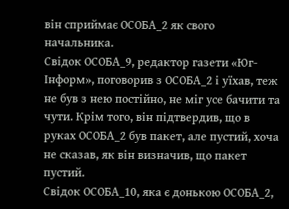він сприймає ОСОБА_2 як свого начальника.
Свідок ОСОБА_9, редактор газети «Юг-Інформ», поговорив з ОСОБА_2 і уїхав, теж не був з нею постійно, не міг усе бачити та чути. Крім того, він підтвердив, що в руках ОСОБА_2 був пакет, але пустий, хоча не сказав, як він визначив, що пакет пустий.
Свідок ОСОБА_10, яка є донькою ОСОБА_2,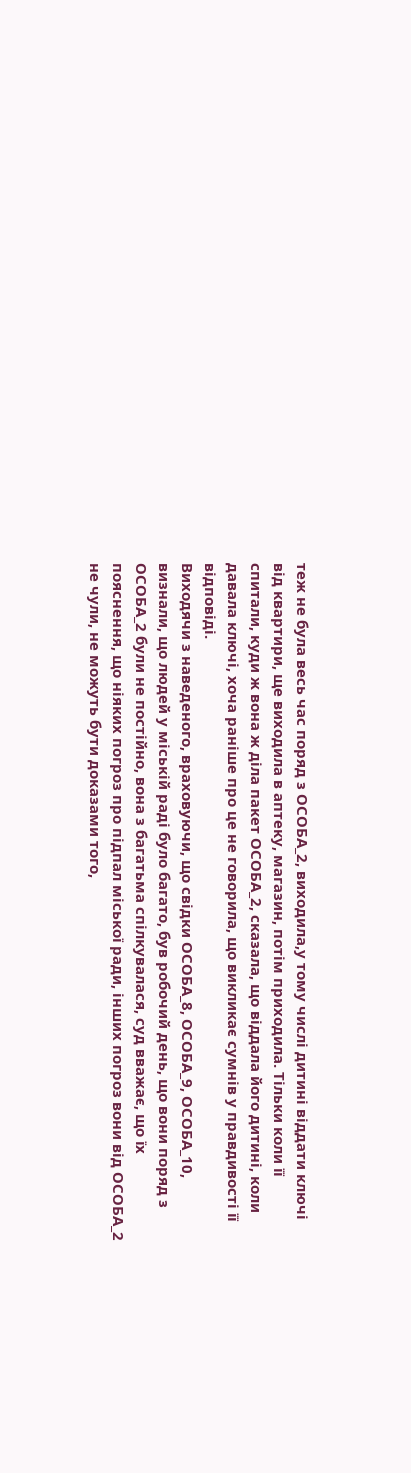теж не була весь час поряд з ОСОБА_2, виходила,у тому числі дитині віддати ключі від квартири, ще виходила в аптеку, магазин, потім приходила. Тільки коли її спитали, куди ж вона ж діла пакет ОСОБА_2, сказала, що віддала його дитині, коли давала ключі, хоча раніше про це не говорила, що викликає сумнів у правдивості її відповіді.
Виходячи з наведеного, враховуючи, що свідки ОСОБА_8, ОСОБА_9, ОСОБА_10, визнали, що людей у міській раді було багато, був робочий день, що вони поряд з ОСОБА_2 були не постійно, вона з багатьма спілкувалася, суд вважає, що їх пояснення, що ніяких погроз про підпал міської ради, інших погроз вони від ОСОБА_2 не чули, не можуть бути доказами того,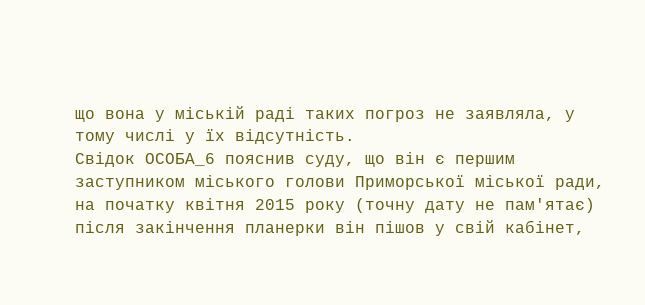що вона у міській раді таких погроз не заявляла, у тому числі у їх відсутність.
Свідок ОСОБА_6 пояснив суду, що він є першим заступником міського голови Приморської міської ради, на початку квітня 2015 року (точну дату не пам'ятає) після закінчення планерки він пішов у свій кабінет,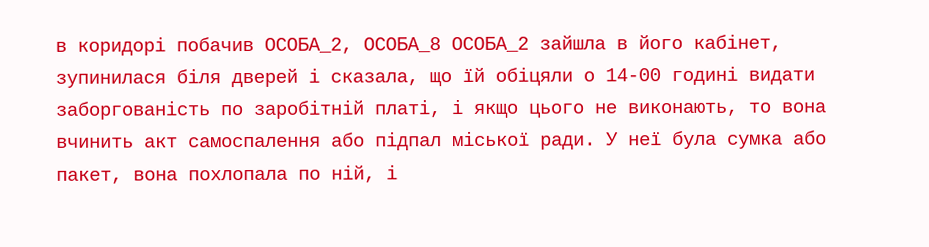в коридорі побачив ОСОБА_2, ОСОБА_8 ОСОБА_2 зайшла в його кабінет, зупинилася біля дверей і сказала, що їй обіцяли о 14-00 годині видати заборгованість по заробітній платі, і якщо цього не виконають, то вона вчинить акт самоспалення або підпал міської ради. У неї була сумка або пакет, вона похлопала по ній, і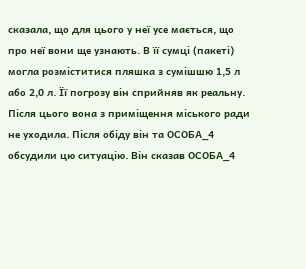сказала, що для цього у неї усе мається, що про неї вони ще узнають. В її сумці (пакеті) могла розміститися пляшка з сумішшю 1,5 л або 2,0 л. Її погрозу він сприйняв як реальну. Після цього вона з приміщення міського ради не уходила. Після обіду він та ОСОБА_4 обсудили цю ситуацію. Він сказав ОСОБА_4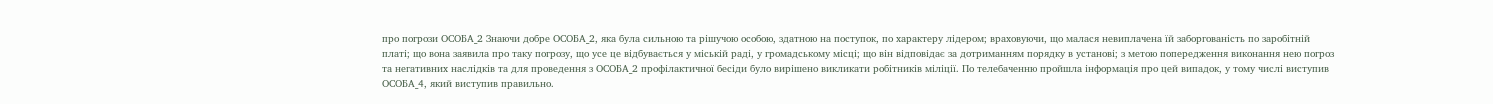про погрози ОСОБА_2 Знаючи добре ОСОБА_2, яка була сильною та рішучою особою, здатною на поступок, по характеру лідером; враховуючи, що малася невиплачена їй заборгованість по заробітній платі; що вона заявила про таку погрозу, що усе це відбувається у міській раді, у громадському місці; що він відповідає за дотриманням порядку в установі; з метою попередження виконання нею погроз та негативних наслідків та для проведення з ОСОБА_2 профілактичної бесіди було вирішено викликати робітників міліції. По телебаченню пройшла інформація про цей випадок, у тому числі виступив ОСОБА_4, який виступив правильно.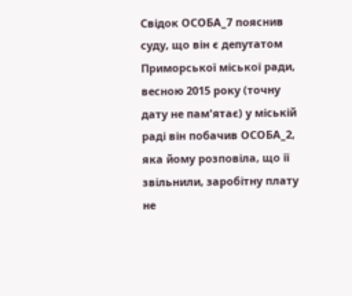Свідок ОСОБА_7 пояснив суду, що він є депутатом Приморської міської ради, весною 2015 року (точну дату не пам'ятає) у міській раді він побачив ОСОБА_2, яка йому розповіла, що її звільнили, заробітну плату не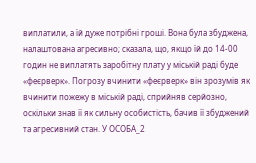виплатили, а їй дуже потрібні гроші. Вона була збуджена, налаштована агресивно; сказала, що, якщо їй до 14-00 годин не виплатять заробітну плату у міській раді буде «феєрверк». Погрозу вчинити «феєрверк» він зрозумів як вчинити пожежу в міській раді, сприйняв серйозно, оскільки знав її як сильну особистість, бачив її збуджений та агресивний стан. У ОСОБА_2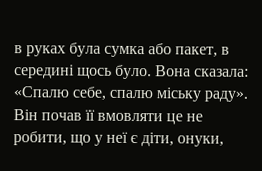в руках була сумка або пакет, в середині щось було. Вона сказала: «Спалю себе, спалю міську раду». Він почав її вмовляти це не робити, що у неї є діти, онуки,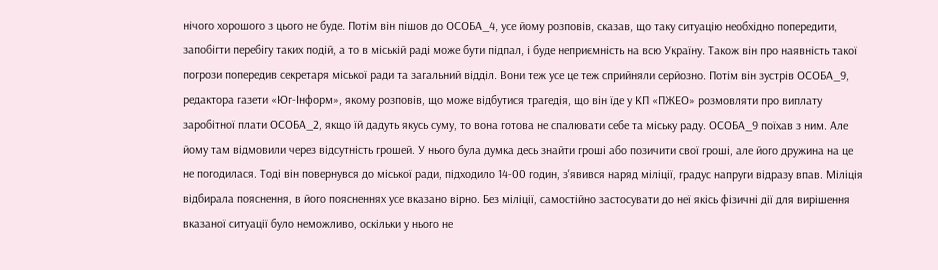нічого хорошого з цього не буде. Потім він пішов до ОСОБА_4, усе йому розповів, сказав, що таку ситуацію необхідно попередити, запобігти перебігу таких подій, а то в міській раді може бути підпал, і буде неприємність на всю Україну. Також він про наявність такої погрози попередив секретаря міської ради та загальний відділ. Вони теж усе це теж сприйняли серйозно. Потім він зустрів ОСОБА_9, редактора газети «Юг-Інформ», якому розповів, що може відбутися трагедія, що він їде у КП «ПЖЕО» розмовляти про виплату заробітної плати ОСОБА_2, якщо їй дадуть якусь суму, то вона готова не спалювати себе та міську раду. ОСОБА_9 поїхав з ним. Але йому там відмовили через відсутність грошей. У нього була думка десь знайти гроші або позичити свої гроші, але його дружина на це не погодилася. Тоді він повернувся до міської ради, підходило 14-00 годин, з'явився наряд міліції, градус напруги відразу впав. Міліція відбирала пояснення, в його поясненнях усе вказано вірно. Без міліції, самостійно застосувати до неї якісь фізичні дії для вирішення вказаної ситуації було неможливо, оскільки у нього не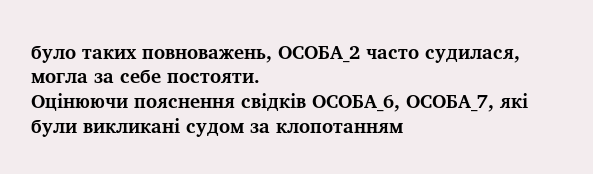було таких повноважень, ОСОБА_2 часто судилася, могла за себе постояти.
Оцінюючи пояснення свідків ОСОБА_6, ОСОБА_7, які були викликані судом за клопотанням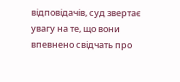відповідачів, суд звертає увагу на те, що вони впевнено свідчать про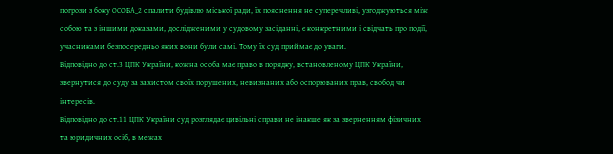погрози з боку ОСОБА_2 спалити будівлю міської ради, їх пояснення не суперечливі, узгоджуються між собою та з іншими доказами, дослідженими у судовому засіданні, є конкретними і свідчать про події, учасниками безпосередньо яких вони були самі. Тому їх суд приймає до уваги.
Відповідно до ст.3 ЦПК України, кожна особа має право в порядку, встановленому ЦПК України, звернутися до суду за захистом своїх порушених, невизнаних або оспорюваних прав, свобод чи інтересів.
Відповідно до ст.11 ЦПК України суд розглядає цивільні справи не інакше як за зверненням фізичних та юридичних осіб, в межах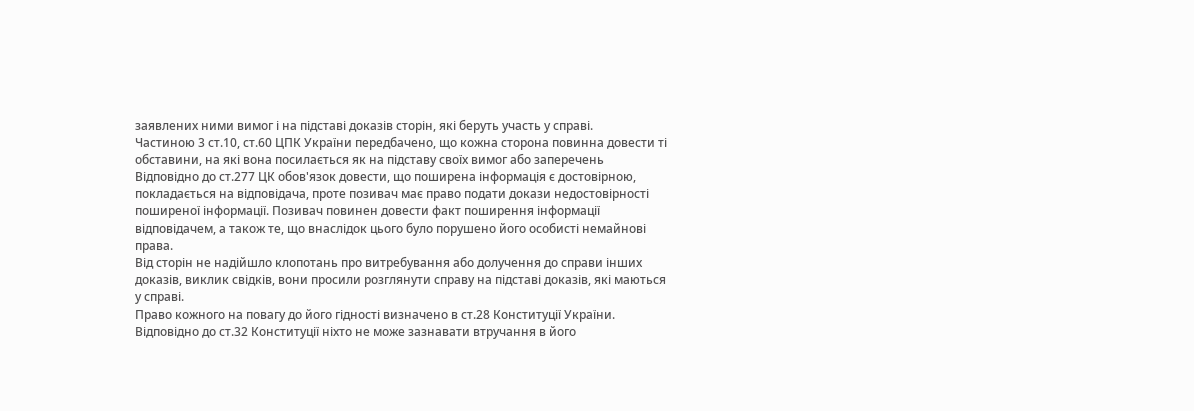заявлених ними вимог і на підставі доказів сторін, які беруть участь у справі.
Частиною 3 ст.10, ст.60 ЦПК України передбачено, що кожна сторона повинна довести ті обставини, на які вона посилається як на підставу своїх вимог або заперечень
Відповідно до ст.277 ЦК обов'язок довести, що поширена інформація є достовірною, покладається на відповідача, проте позивач має право подати докази недостовірності поширеної інформації. Позивач повинен довести факт поширення інформації відповідачем, а також те, що внаслідок цього було порушено його особисті немайнові права.
Від сторін не надійшло клопотань про витребування або долучення до справи інших доказів, виклик свідків, вони просили розглянути справу на підставі доказів, які маються у справі.
Право кожного на повагу до його гідності визначено в ст.28 Конституції України.
Відповідно до ст.32 Конституції ніхто не може зазнавати втручання в його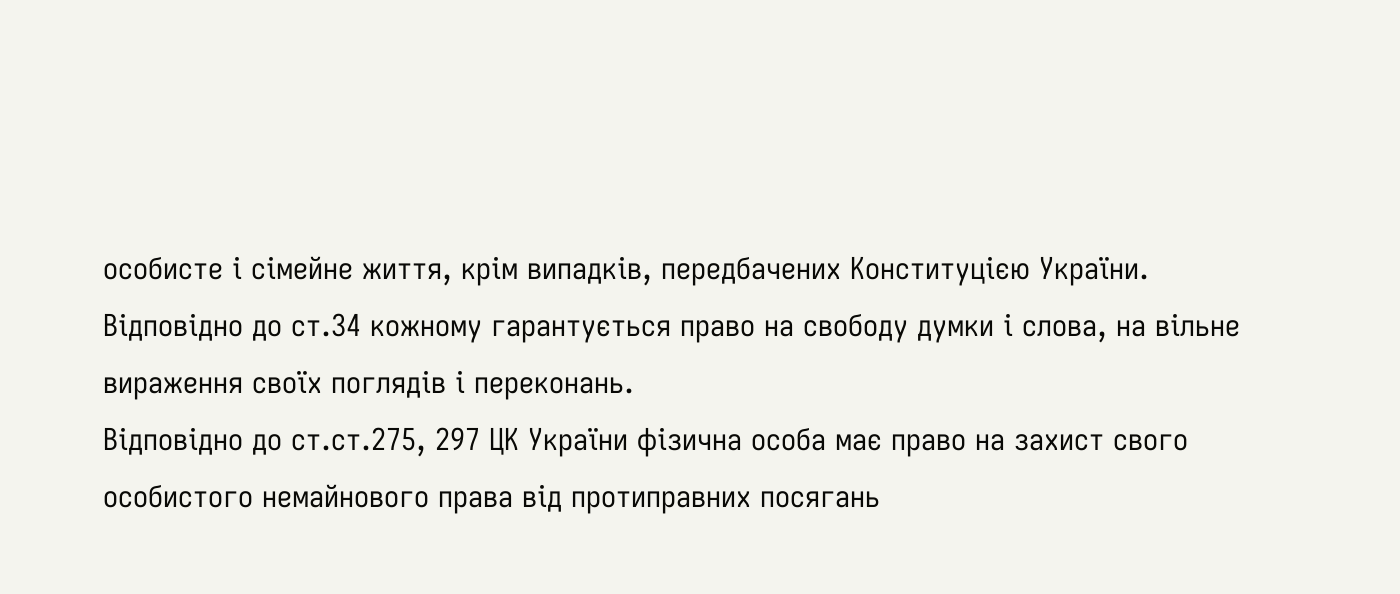особисте і сімейне життя, крім випадків, передбачених Конституцією України.
Відповідно до ст.34 кожному гарантується право на свободу думки і слова, на вільне вираження своїх поглядів і переконань.
Відповідно до ст.ст.275, 297 ЦК України фізична особа має право на захист свого особистого немайнового права від протиправних посягань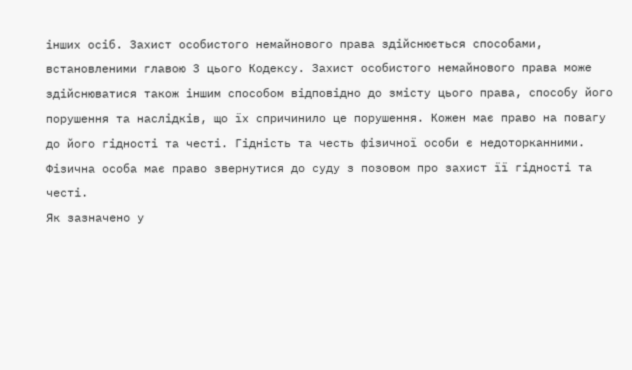інших осіб. Захист особистого немайнового права здійснюється способами, встановленими главою 3 цього Кодексу. Захист особистого немайнового права може здійснюватися також іншим способом відповідно до змісту цього права, способу його порушення та наслідків, що їх спричинило це порушення. Кожен має право на повагу до його гідності та честі. Гідність та честь фізичної особи є недоторканними. Фізична особа має право звернутися до суду з позовом про захист її гідності та честі.
Як зазначено у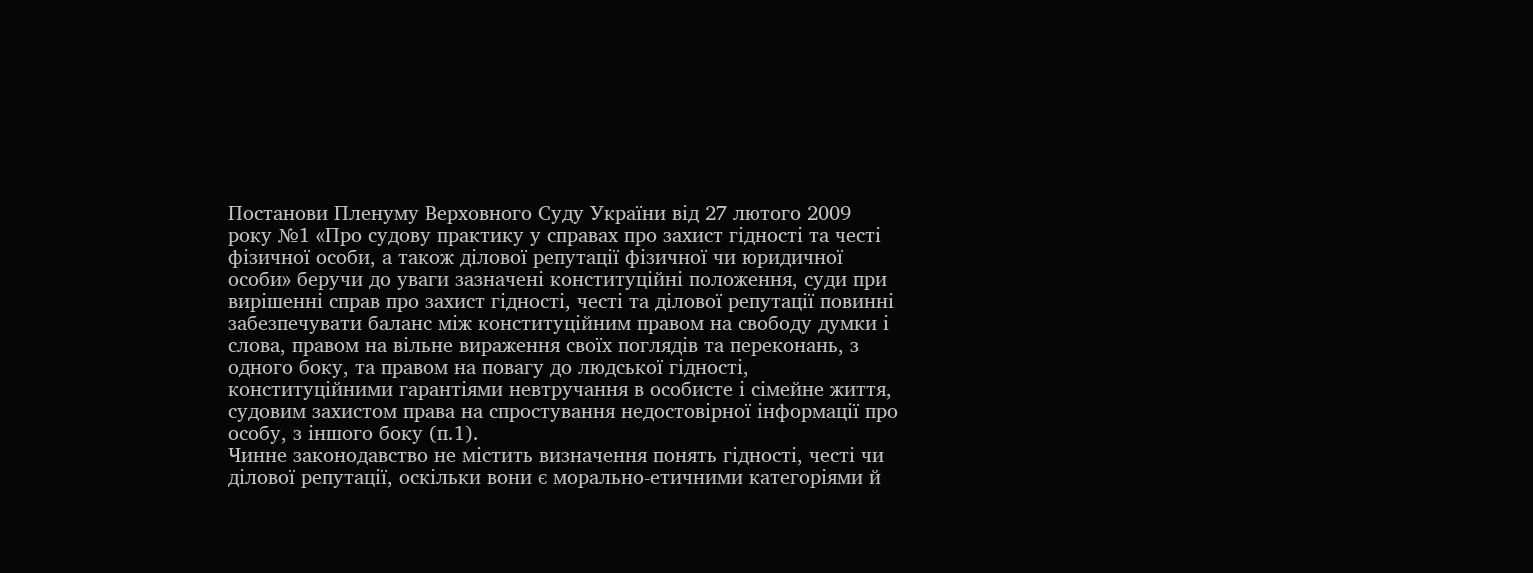Постанови Пленуму Верховного Суду України від 27 лютого 2009 року №1 «Про судову практику у справах про захист гідності та честі фізичної особи, а також ділової репутації фізичної чи юридичної особи» беручи до уваги зазначені конституційні положення, суди при вирішенні справ про захист гідності, честі та ділової репутації повинні забезпечувати баланс між конституційним правом на свободу думки і слова, правом на вільне вираження своїх поглядів та переконань, з одного боку, та правом на повагу до людської гідності, конституційними гарантіями невтручання в особисте і сімейне життя, судовим захистом права на спростування недостовірної інформації про особу, з іншого боку (п.1).
Чинне законодавство не містить визначення понять гідності, честі чи ділової репутації, оскільки вони є морально-етичними категоріями й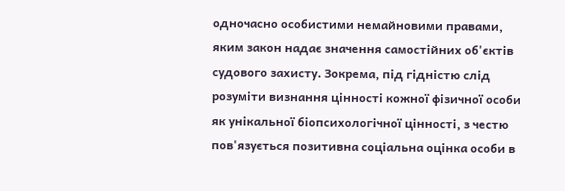одночасно особистими немайновими правами, яким закон надає значення самостійних об'єктів судового захисту. Зокрема, під гідністю слід розуміти визнання цінності кожної фізичної особи як унікальної біопсихологічної цінності, з честю пов'язується позитивна соціальна оцінка особи в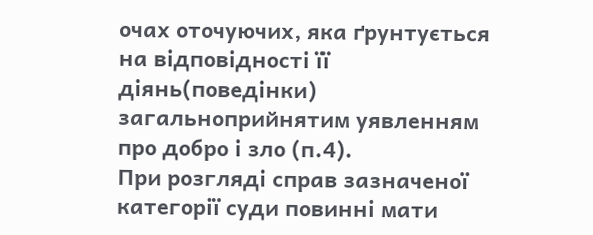очах оточуючих, яка ґрунтується на відповідності її діянь(поведінки) загальноприйнятим уявленням про добро і зло (п.4).
При розгляді справ зазначеної категорії суди повинні мати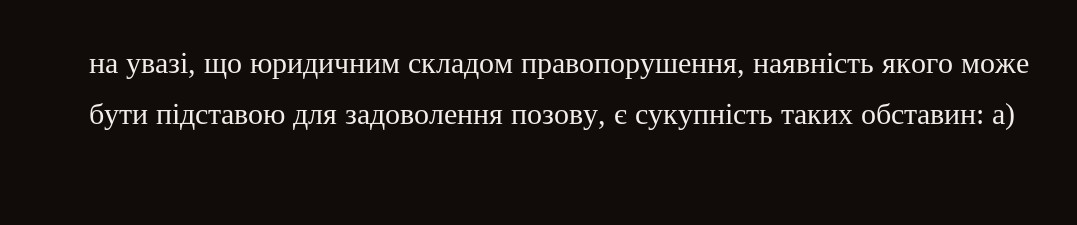на увазі, що юридичним складом правопорушення, наявність якого може бути підставою для задоволення позову, є сукупність таких обставин: а)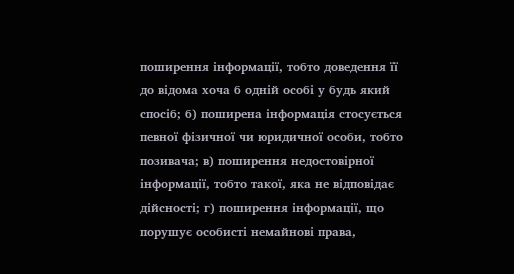поширення інформації, тобто доведення її до відома хоча б одній особі у будь який спосіб; б) поширена інформація стосується певної фізичної чи юридичної особи, тобто позивача; в) поширення недостовірної інформації, тобто такої, яка не відповідає дійсності; г) поширення інформації, що порушує особисті немайнові права,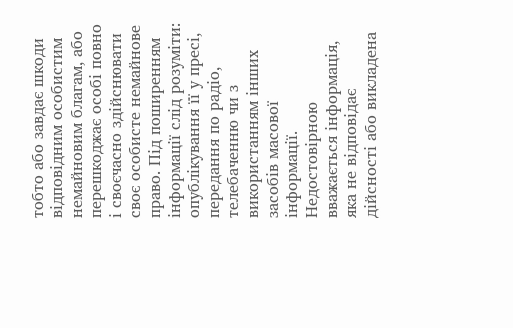тобто або завдає шкоди відповідним особистим немайновим благам, або перешкоджає особі повно і своєчасно здійснювати своє особисте немайнове право. Під поширенням інформації слід розуміти: опублікування її у пресі, передання по радіо, телебаченню чи з використанням інших засобів масової інформації. Недостовірною вважається інформація, яка не відповідає дійсності або викладена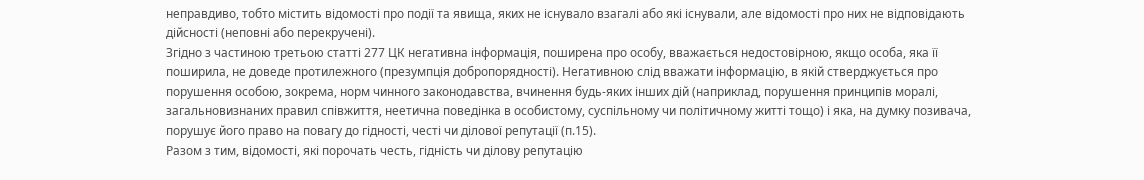неправдиво, тобто містить відомості про події та явища, яких не існувало взагалі або які існували, але відомості про них не відповідають дійсності (неповні або перекручені).
Згідно з частиною третьою статті 277 ЦК негативна інформація, поширена про особу, вважається недостовірною, якщо особа, яка її поширила, не доведе протилежного (презумпція добропорядності). Негативною слід вважати інформацію, в якій стверджується про порушення особою, зокрема, норм чинного законодавства, вчинення будь-яких інших дій (наприклад, порушення принципів моралі, загальновизнаних правил співжиття, неетична поведінка в особистому, суспільному чи політичному житті тощо) і яка, на думку позивача, порушує його право на повагу до гідності, честі чи ділової репутації (п.15).
Разом з тим, відомості, які порочать честь, гідність чи ділову репутацію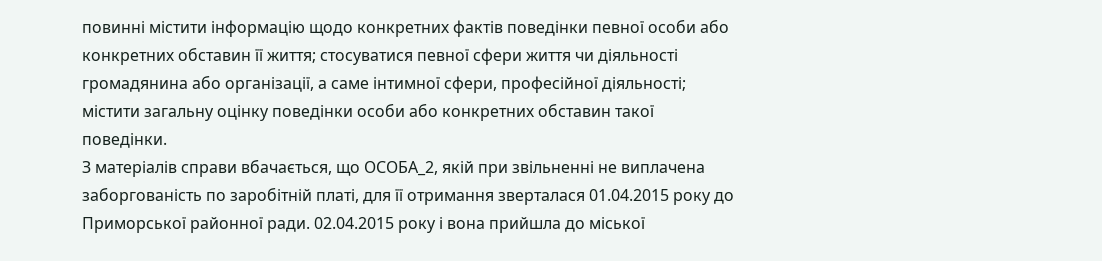повинні містити інформацію щодо конкретних фактів поведінки певної особи або конкретних обставин її життя; стосуватися певної сфери життя чи діяльності громадянина або організації, а саме інтимної сфери, професійної діяльності; містити загальну оцінку поведінки особи або конкретних обставин такої поведінки.
З матеріалів справи вбачається, що ОСОБА_2, якій при звільненні не виплачена заборгованість по заробітній платі, для її отримання зверталася 01.04.2015 року до Приморської районної ради. 02.04.2015 року і вона прийшла до міської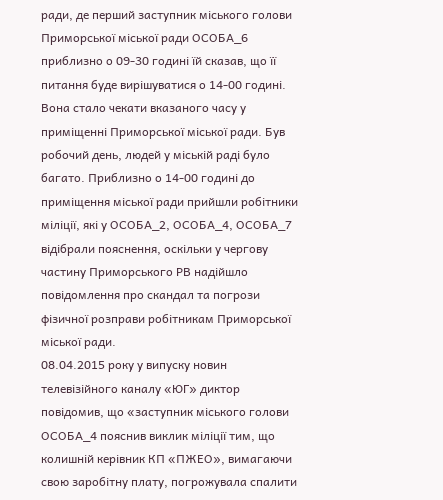ради, де перший заступник міського голови Приморської міської ради ОСОБА_6 приблизно о 09-30 годині їй сказав, що її питання буде вирішуватися о 14-00 годині. Вона стало чекати вказаного часу у приміщенні Приморської міської ради. Був робочий день, людей у міській раді було багато. Приблизно о 14-00 годині до приміщення міської ради прийшли робітники міліції, які у ОСОБА_2, ОСОБА_4, ОСОБА_7 відібрали пояснення, оскільки у чергову частину Приморського РВ надійшло повідомлення про скандал та погрози фізичної розправи робітникам Приморської міської ради.
08.04.2015 року у випуску новин телевізійного каналу «ЮГ» диктор повідомив, що «заступник міського голови ОСОБА_4 пояснив виклик міліції тим, що колишній керівник КП «ПЖЕО», вимагаючи свою заробітну плату, погрожувала спалити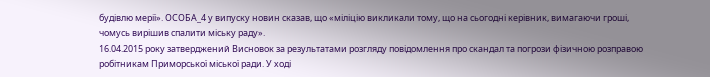будівлю мерії». ОСОБА_4 у випуску новин сказав, що «міліцію викликали тому, що на сьогодні керівник, вимагаючи гроші, чомусь вирішив спалити міську раду».
16.04.2015 року затверджений Висновок за результатами розгляду повідомлення про скандал та погрози фізичною розправою робітникам Приморської міської ради. У ході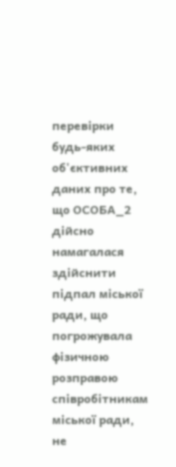перевірки будь-яких об'єктивних даних про те, що ОСОБА_2 дійсно намагалася здійснити підпал міської ради, що погрожувала фізичною розправою співробітникам міської ради, не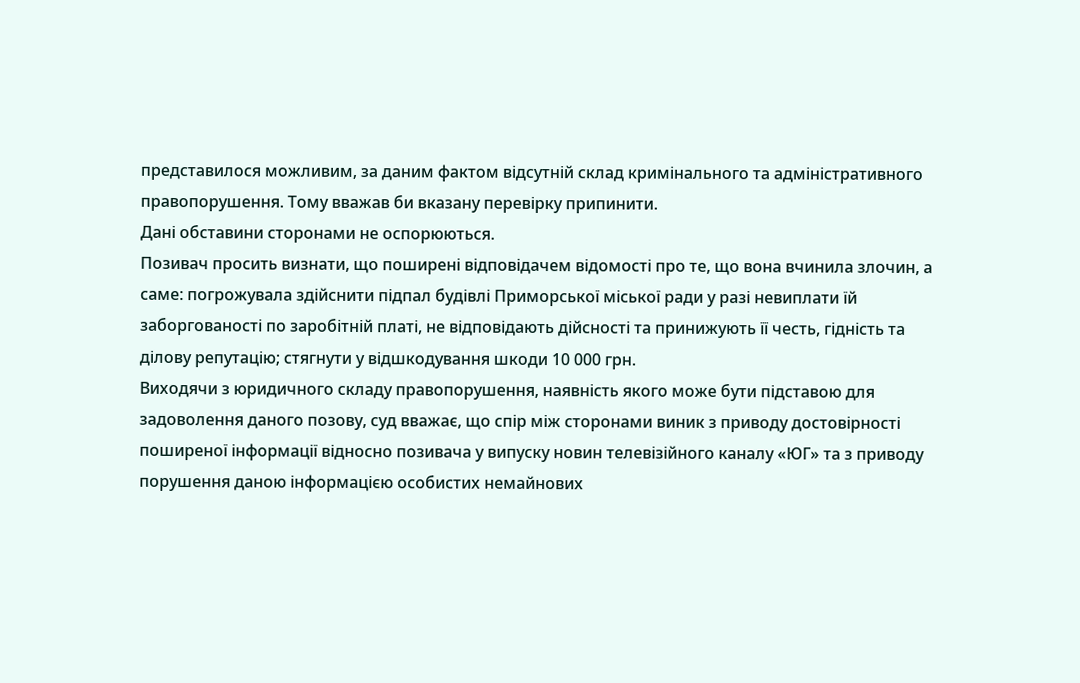представилося можливим, за даним фактом відсутній склад кримінального та адміністративного правопорушення. Тому вважав би вказану перевірку припинити.
Дані обставини сторонами не оспорюються.
Позивач просить визнати, що поширені відповідачем відомості про те, що вона вчинила злочин, а саме: погрожувала здійснити підпал будівлі Приморської міської ради у разі невиплати їй заборгованості по заробітній платі, не відповідають дійсності та принижують її честь, гідність та ділову репутацію; стягнути у відшкодування шкоди 10 000 грн.
Виходячи з юридичного складу правопорушення, наявність якого може бути підставою для задоволення даного позову, суд вважає, що спір між сторонами виник з приводу достовірності поширеної інформації відносно позивача у випуску новин телевізійного каналу «ЮГ» та з приводу порушення даною інформацією особистих немайнових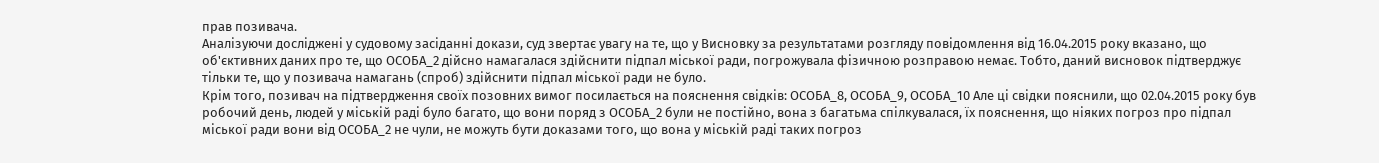прав позивача.
Аналізуючи досліджені у судовому засіданні докази, суд звертає увагу на те, що у Висновку за результатами розгляду повідомлення від 16.04.2015 року вказано, що об'єктивних даних про те, що ОСОБА_2 дійсно намагалася здійснити підпал міської ради, погрожувала фізичною розправою немає. Тобто, даний висновок підтверджує тільки те, що у позивача намагань (спроб) здійснити підпал міської ради не було.
Крім того, позивач на підтвердження своїх позовних вимог посилається на пояснення свідків: ОСОБА_8, ОСОБА_9, ОСОБА_10 Але ці свідки пояснили, що 02.04.2015 року був робочий день, людей у міській раді було багато, що вони поряд з ОСОБА_2 були не постійно, вона з багатьма спілкувалася, їх пояснення, що ніяких погроз про підпал міської ради вони від ОСОБА_2 не чули, не можуть бути доказами того, що вона у міській раді таких погроз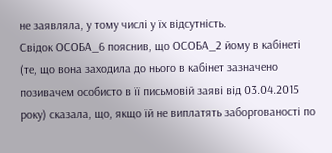не заявляла, у тому числі у їх відсутність.
Свідок ОСОБА_6 пояснив, що ОСОБА_2 йому в кабінеті (те, що вона заходила до нього в кабінет зазначено позивачем особисто в її письмовій заяві від 03.04.2015 року) сказала, що, якщо їй не виплатять заборгованості по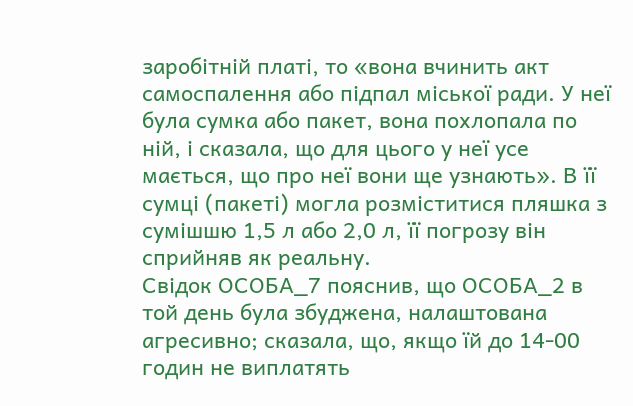заробітній платі, то «вона вчинить акт самоспалення або підпал міської ради. У неї була сумка або пакет, вона похлопала по ній, і сказала, що для цього у неї усе мається, що про неї вони ще узнають». В її сумці (пакеті) могла розміститися пляшка з сумішшю 1,5 л або 2,0 л, її погрозу він сприйняв як реальну.
Свідок ОСОБА_7 пояснив, що ОСОБА_2 в той день була збуджена, налаштована агресивно; сказала, що, якщо їй до 14-00 годин не виплатять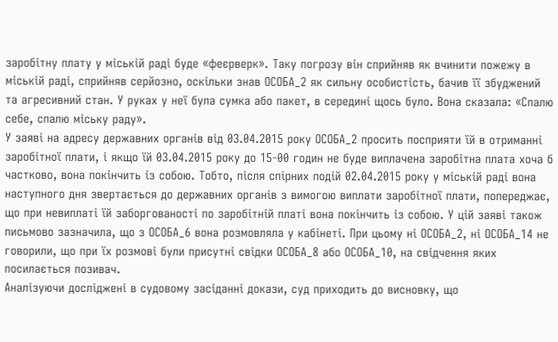заробітну плату у міській раді буде «феєрверк». Таку погрозу він сприйняв як вчинити пожежу в міській раді, сприйняв серйозно, оскільки знав ОСОБА_2 як сильну особистість, бачив її збуджений та агресивний стан. У руках у неї була сумка або пакет, в середині щось було. Вона сказала: «Спалю себе, спалю міську раду».
У заяві на адресу державних органів від 03.04.2015 року ОСОБА_2 просить посприяти їй в отриманні заробітної плати, і якщо їй 03.04.2015 року до 15-00 годин не буде виплачена заробітна плата хоча б частково, вона покінчить із собою. Тобто, після спірних подій 02.04.2015 року у міській раді вона наступного дня звертається до державних органів з вимогою виплати заробітної плати, попереджає, що при невиплаті їй заборгованості по заробітній платі вона покінчить із собою. У цій заяві також письмово зазначила, що з ОСОБА_6 вона розмовляла у кабінеті. При цьому ні ОСОБА_2, ні ОСОБА_14 не говорили, що при їх розмові були присутні свідки ОСОБА_8 або ОСОБА_10, на свідчення яких посилається позивач.
Аналізуючи досліджені в судовому засіданні докази, суд приходить до висновку, що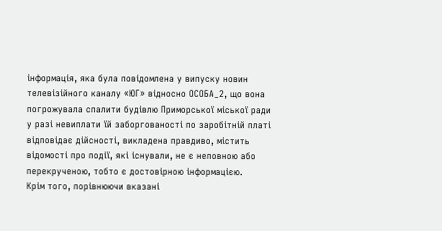інформація, яка була повідомлена у випуску новин телевізійного каналу «ЮГ» відносно ОСОБА_2, що вона погрожувала спалити будівлю Приморської міської ради у разі невиплати їй заборгованості по заробітній платі відповідає дійсності, викладена правдиво, містить відомості про події, які існували, не є неповною або перекрученою, тобто є достовірною інформацією.
Крім того, порівнюючи вказані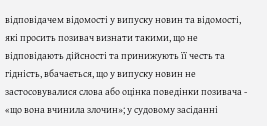відповідачем відомості у випуску новин та відомості, які просить позивач визнати такими, що не відповідають дійсності та принижують її честь та гідність, вбачається, що у випуску новин не застосовувалися слова або оцінка поведінки позивача - «що вона вчинила злочин»; у судовому засіданні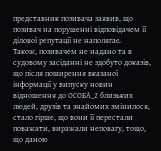представник позивача заявив, що позивач на порушенні відповідачем її ділової репутації не наполягає.
Також, позивачем не надано та в судовому засіданні не здобуто доказів, що після поширення вказаної інформації у випуску новин відношення до ОСОБА_2 близьких людей, друзів та знайомих змінилося, стало гірше, що вони її перестали поважати, виражали неповагу, тощо, що даною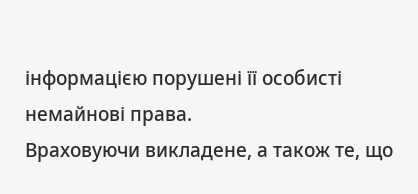інформацією порушені її особисті немайнові права.
Враховуючи викладене, а також те, що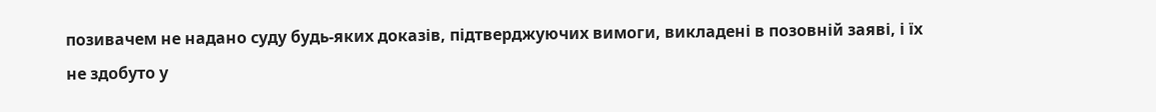позивачем не надано суду будь-яких доказів, підтверджуючих вимоги, викладені в позовній заяві, і їх не здобуто у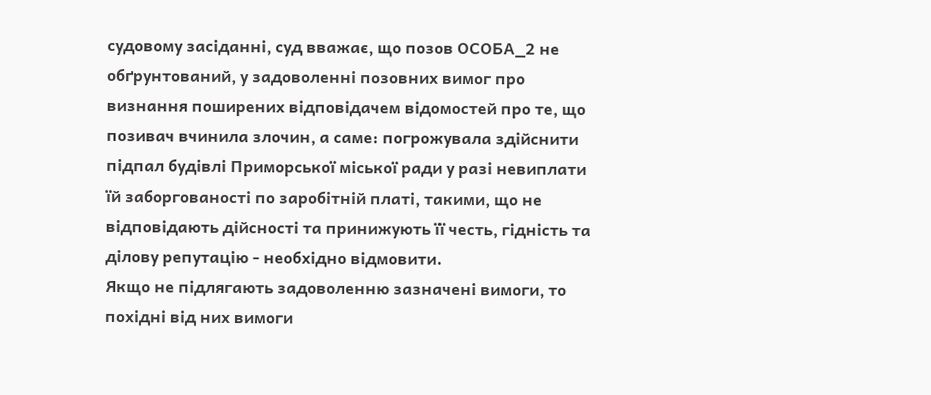судовому засіданні, суд вважає, що позов ОСОБА_2 не обґрунтований, у задоволенні позовних вимог про визнання поширених відповідачем відомостей про те, що позивач вчинила злочин, а саме: погрожувала здійснити підпал будівлі Приморської міської ради у разі невиплати їй заборгованості по заробітній платі, такими, що не відповідають дійсності та принижують її честь, гідність та ділову репутацію - необхідно відмовити.
Якщо не підлягають задоволенню зазначені вимоги, то похідні від них вимоги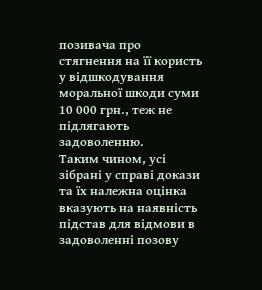позивача про стягнення на її користь у відшкодування моральної шкоди суми 10 000 грн., теж не підлягають задоволенню.
Таким чином, усі зібрані у справі докази та їх належна оцінка вказують на наявність підстав для відмови в задоволенні позову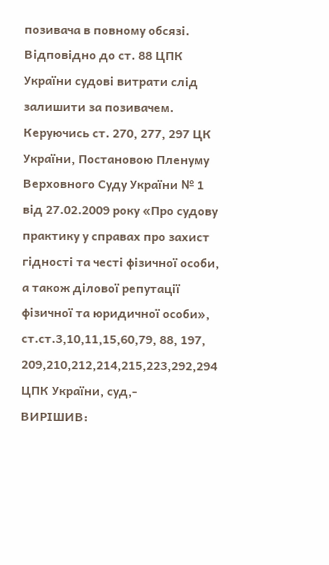позивача в повному обсязі.
Відповідно до ст. 88 ЦПК України судові витрати слід залишити за позивачем.
Керуючись ст. 270, 277, 297 ЦК України, Постановою Пленуму Верховного Суду України № 1 від 27.02.2009 року «Про судову практику у справах про захист гідності та честі фізичної особи, а також ділової репутації фізичної та юридичної особи», ст.ст.3,10,11,15,60,79, 88, 197, 209,210,212,214,215,223,292,294 ЦПК України, суд,-
ВИРІШИВ: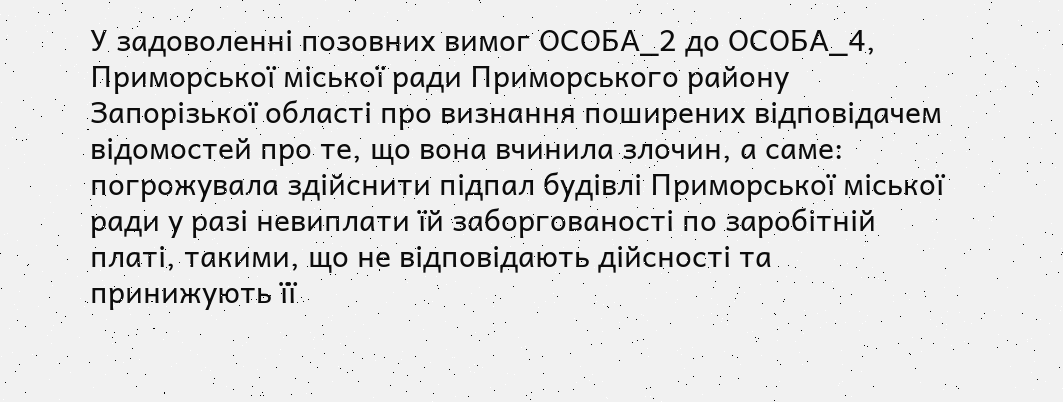У задоволенні позовних вимог ОСОБА_2 до ОСОБА_4, Приморської міської ради Приморського району Запорізької області про визнання поширених відповідачем відомостей про те, що вона вчинила злочин, а саме: погрожувала здійснити підпал будівлі Приморської міської ради у разі невиплати їй заборгованості по заробітній платі, такими, що не відповідають дійсності та принижують її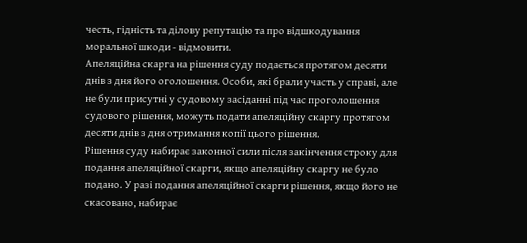честь, гідність та ділову репутацію та про відшкодування моральної шкоди - відмовити.
Апеляційна скарга на рішення суду подається протягом десяти днів з дня його оголошення. Особи, які брали участь у справі, але не були присутні у судовому засіданні під час проголошення судового рішення, можуть подати апеляційну скаргу протягом десяти днів з дня отримання копії цього рішення.
Рішення суду набирає законної сили після закінчення строку для подання апеляційної скарги, якщо апеляційну скаргу не було подано. У разі подання апеляційної скарги рішення, якщо його не скасовано, набирає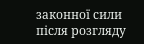законної сили після розгляду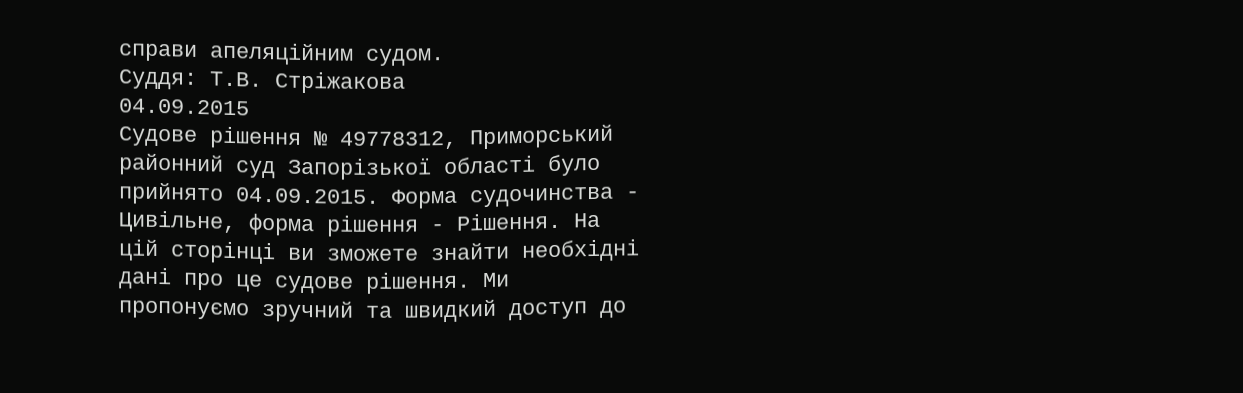справи апеляційним судом.
Суддя: Т.В. Стріжакова
04.09.2015
Судове рішення № 49778312, Приморський районний суд Запорізької області було прийнято 04.09.2015. Форма судочинства - Цивільне, форма рішення - Рішення. На цій сторінці ви зможете знайти необхідні дані про це судове рішення. Ми пропонуємо зручний та швидкий доступ до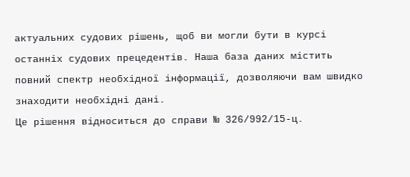актуальних судових рішень, щоб ви могли бути в курсі останніх судових прецедентів. Наша база даних містить повний спектр необхідної інформації, дозволяючи вам швидко знаходити необхідні дані.
Це рішення відноситься до справи № 326/992/15-ц.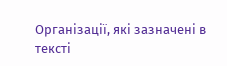Організації, які зазначені в тексті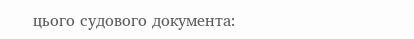цього судового документа: